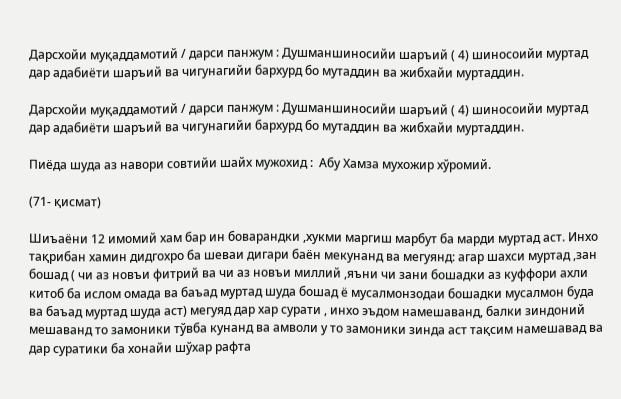Дарсхойи муқаддамотий / дарси панжум : Душманшиносийи шаръий ( 4) шиносоийи муртад дар адабиёти шаръий ва чигунагийи бархурд бо мутаддин ва жибхайи муртаддин.

Дарсхойи муқаддамотий / дарси панжум : Душманшиносийи шаръий ( 4) шиносоийи муртад дар адабиёти шаръий ва чигунагийи бархурд бо мутаддин ва жибхайи муртаддин.

Пиёда шуда аз навори совтийи шайх мужохид :  Абу Хамза мухожир хўромий.

(71- қисмат)

Шиъаёни 12 имомий хам бар ин боварандки ,хукми маргиш марбут ба марди муртад аст. Инхо тақрибан хамин дидгохро ба шеваи дигари баён мекунанд ва мегуянд: агар шахси муртад ,зан бошад ( чи аз новъи фитрий ва чи аз новъи миллий ,яъни чи зани бошадки аз куффори ахли китоб ба ислом омада ва баъад муртад шуда бошад ё мусалмонзодаи бошадки мусалмон буда ва баъад муртад шуда аст) мегуяд дар хар сурати , инхо эъдом намешаванд, балки зиндоний мешаванд то замоники тўвба кунанд ва амволи у то замоники зинда аст тақсим намешавад ва дар суратики ба хонайи шўхар рафта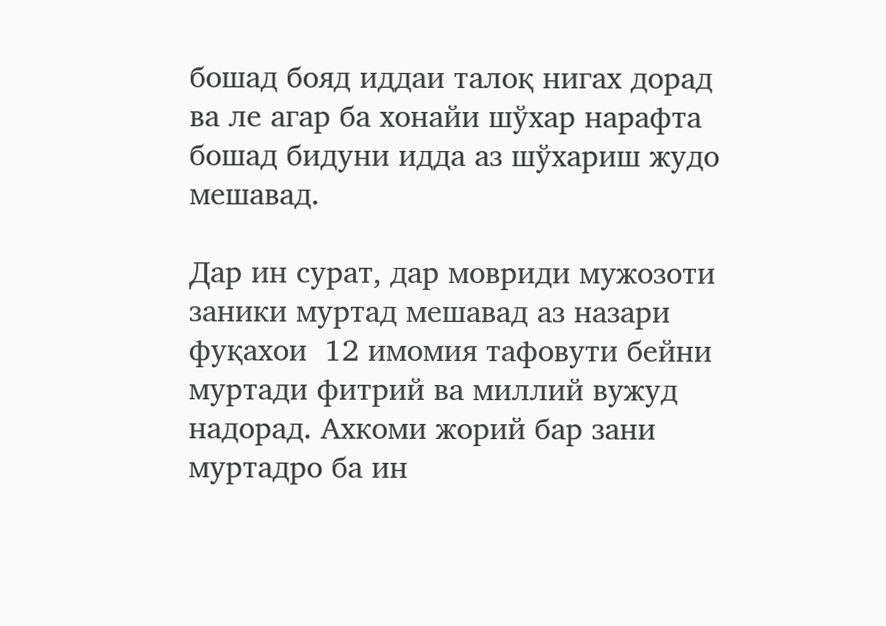бошад бояд иддаи талоқ нигах дорад ва ле агар ба хонайи шўхар нарафта бошад бидуни идда аз шўхариш жудо мешавад.

Дар ин сурат, дар мовриди мужозоти заники муртад мешавад аз назари фуқахои  12 имомия тафовути бейни муртади фитрий ва миллий вужуд надорад. Ахкоми жорий бар зани муртадро ба ин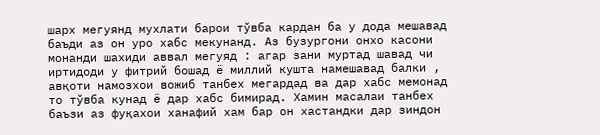шарх мегуянд мухлати барои тўвба кардан ба у дода мешавад баъди аз он уро хабс мекунанд. Аз бузургони онхо касони монанди шахиди аввал мегуяд : агар зани муртад шавад чи иртидоди у фитрий бошад ё миллий кушта намешавад балки , авқоти намозхои вожиб танбех мегардад ва дар хабс мемонад то тўвба кунад ё дар хабс бимирад. Хамин масалаи танбех баъзи аз фуқахои ханафий хам бар он хастандки дар зиндон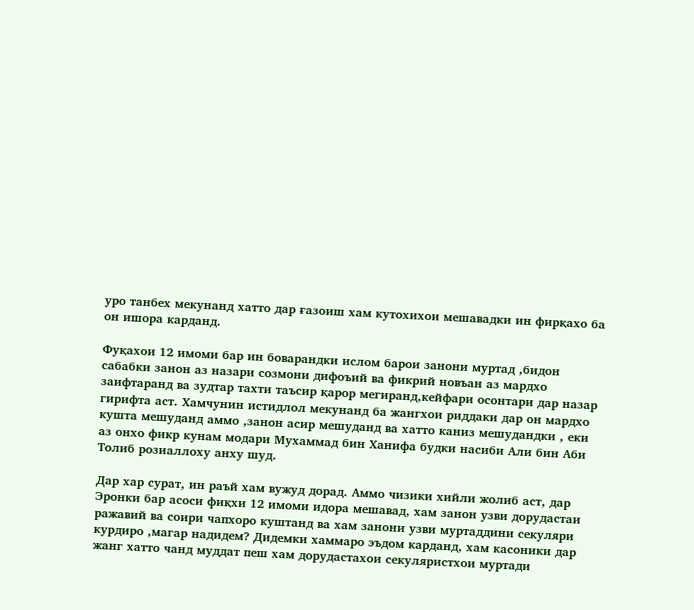уро танбех мекунанд хатто дар ғазоиш хам кутохихои мешавадки ин фирқахо ба он ишора карданд.

Фуқахои 12 имоми бар ин боварандки ислом барои занони муртад ,бидон сабабки занон аз назари созмони дифоъий ва фикрий новъан аз мардхо заифтаранд ва зудтар тахти таъсир қарор мегиранд,кейфари осонтари дар назар гирифта аст. Хамчунин истидлол мекунанд ба жангхои риддаки дар он мардхо кушта мешуданд аммо ,занон асир мешуданд ва хатто каниз мешудандки , еки аз онхо фикр кунам модари Мухаммад бин Ханифа будки насиби Али бин Аби Толиб розиаллоху анху шуд.

Дар хар сурат, ин раъй хам вужуд дорад. Аммо чизики хийли жолиб аст, дар Эронки бар асоси фиқхи 12 имоми идора мешавад, хам занон узви дорудастаи ражавий ва соири чапхоро куштанд ва хам занони узви муртаддини секуляри курдиро ,магар надидем? Дидемки хаммаро эъдом карданд, хам касоники дар жанг хатто чанд муддат пеш хам дорудастахои секуляристхои муртади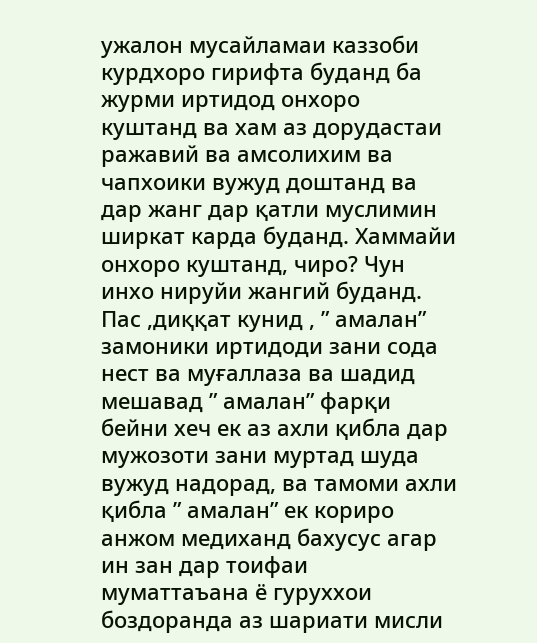ужалон мусайламаи каззоби курдхоро гирифта буданд ба журми иртидод онхоро куштанд ва хам аз дорудастаи ражавий ва амсолихим ва чапхоики вужуд доштанд ва дар жанг дар қатли муслимин ширкат карда буданд. Хаммайи онхоро куштанд, чиро? Чун инхо нируйи жангий буданд. Пас ,диққат кунид , ” амалан” замоники иртидоди зани сода нест ва муғаллаза ва шадид мешавад ” амалан” фарқи бейни хеч ек аз ахли қибла дар мужозоти зани муртад шуда вужуд надорад, ва тамоми ахли қибла ” амалан” ек кориро анжом медиханд бахусус агар ин зан дар тоифаи муматтаъана ё гуруххои боздоранда аз шариати мисли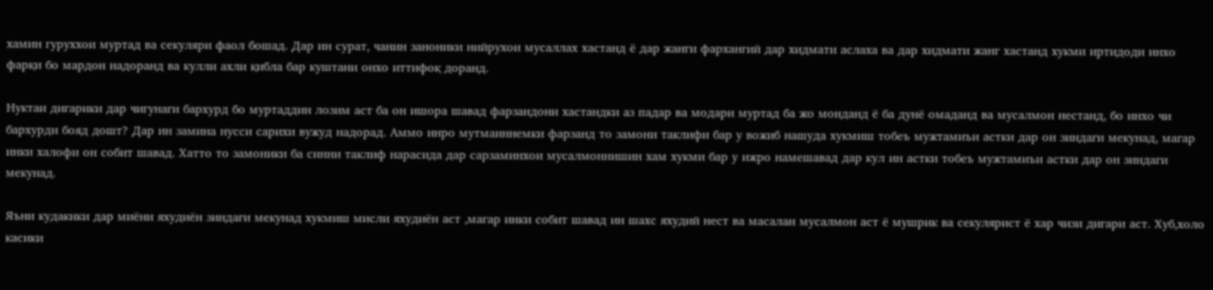хамин гуруххои муртад ва секуляри фаол бошад. Дар ин сурат, чанин заноники нийрухои мусаллах хастанд ё дар жанги фархангий дар хидмати аслаха ва дар хидмати жанг хастанд хукми иртидоди инхо фарқи бо мардон надоранд ва кулли ахли қибла бар куштани онхо иттифоқ доранд.

Нуктаи дигарики дар чигунаги бархурд бо муртаддин лозим аст ба он ишора шавад фарзандони хастандки аз падар ва модари муртад ба жо монданд ё ба дунё омаданд ва мусалмон нестанд, бо инхо чи бархурди бояд дошт? Дар ин замина нусси сарихи вужуд надорад. Аммо инро мутмаиннемки фарзанд то замони таклифи бар у вожиб нашуда хукмиш тобеъ мужтамиъи астки дар он зиндаги мекунад, магар инки халофи он собит шавад. Хатто то замоники ба синни таклиф нарасида дар сарзаминхои мусалмоннишин хам хукми бар у ижро намешавад дар кул ин астки тобеъ мужтамиъи астки дар он зиндаги мекунад.

Яъни кудакики дар миёни яхудиён зиндаги мекунад хукмиш мисли яхудиён аст ,магар инки собит шавад ин шахс яхудий нест ва масалан мусалмон аст ё мушрик ва секулярист ё хар чизи дигари аст. Хуб,холо касики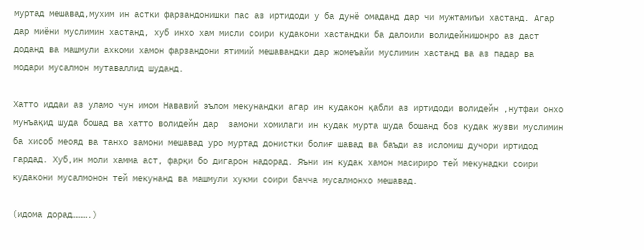муртад мешавад,мухим ин астки фарзандонишки пас аз иртидоди у ба дунё омаданд дар чи мужтамиъи хастанд. Агар дар миёни муслимин хастанд, хуб инхо хам мисли соири кудакони хастандки ба далоили волидейнишонро аз даст доданд ва машмули ахкоми хамон фарзандони ятимий мешавандки дар жомеъайи муслимин хастанд ва аз падар ва модари мусалмон мутаваллид шуданд.

Хатто иддаи аз уламо чун имом Нававий эълом мекунандки агар ин кудакон қабли аз иртидоди волидейн ,нутфаи онхо мунъақид шуда бошад ва хатто волидейн дар  замони хомилаги ин кудак мурта шуда бошанд боз кудак жузви муслимин ба хисоб меояд ва танхо замони мешавад уро муртад донистки болиғ шавад ва баъди аз исломиш дучори иртидод гардад. Хуб,ин моли хамма аст, фарқи бо дигарон надорад. Яъни ин кудак хамон масириро тей мекунадки соири кудакони мусалмонон тей мекунанд ва машмули хукми соири бачча мусалмонхо мешавад.

(идома дорад……….)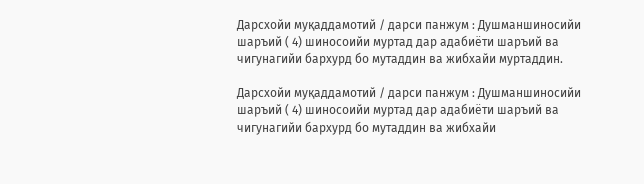Дарсхойи муқаддамотий / дарси панжум : Душманшиносийи шаръий ( 4) шиносоийи муртад дар адабиёти шаръий ва чигунагийи бархурд бо мутаддин ва жибхайи муртаддин.

Дарсхойи муқаддамотий / дарси панжум : Душманшиносийи шаръий ( 4) шиносоийи муртад дар адабиёти шаръий ва чигунагийи бархурд бо мутаддин ва жибхайи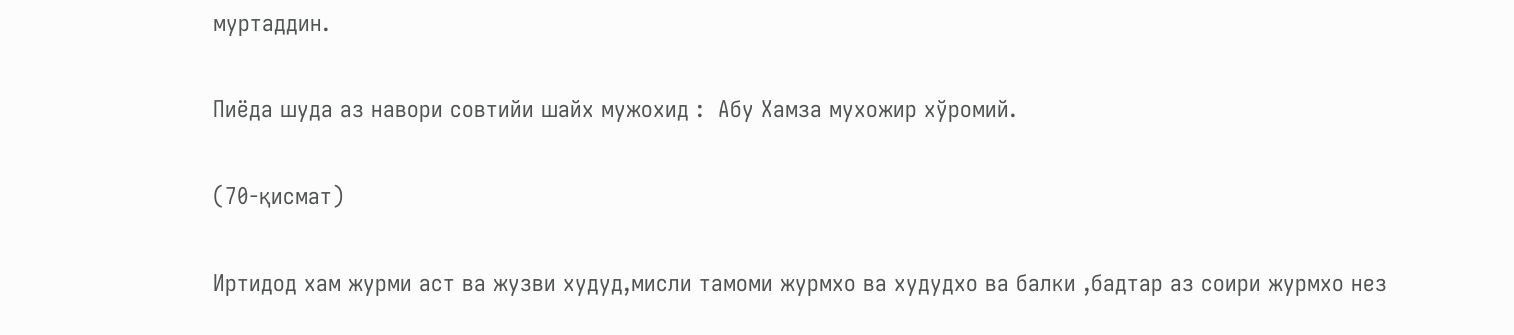муртаддин.

Пиёда шуда аз навори совтийи шайх мужохид :  Абу Хамза мухожир хўромий.

(70-қисмат)

Иртидод хам журми аст ва жузви худуд,мисли тамоми журмхо ва худудхо ва балки ,бадтар аз соири журмхо нез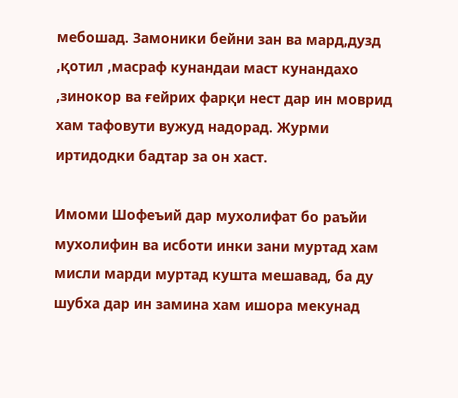мебошад. Замоники бейни зан ва мард,дузд ,қотил ,масраф кунандаи маст кунандахо ,зинокор ва ғейрих фарқи нест дар ин моврид хам тафовути вужуд надорад. Журми иртидодки бадтар за он хаст.

Имоми Шофеъий дар мухолифат бо раъйи мухолифин ва исботи инки зани муртад хам мисли марди муртад кушта мешавад, ба ду шубха дар ин замина хам ишора мекунад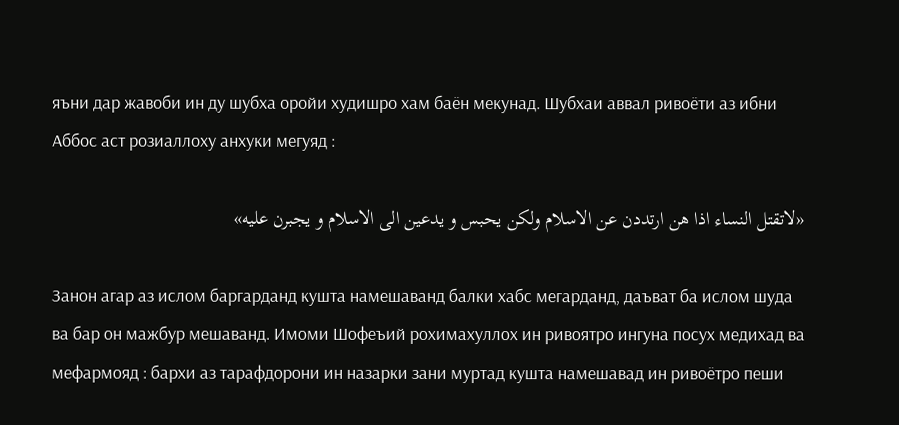яъни дар жавоби ин ду шубха оройи худишро хам баён мекунад. Шубхаи аввал ривоёти аз ибни Аббос аст розиаллоху анхуки мегуяд :

«لاتقتل النساء اذا هن ارتددن عن الاسلام ولکن یحبس و یدعین الی الاسلام و یجبرن علیه»

Занон агар аз ислом баргарданд кушта намешаванд балки хабс мегарданд, даъват ба ислом шуда ва бар он мажбур мешаванд. Имоми Шофеъий рохимахуллох ин ривоятро ингуна посух медихад ва мефармояд : бархи аз тарафдорони ин назарки зани муртад кушта намешавад ин ривоётро пеши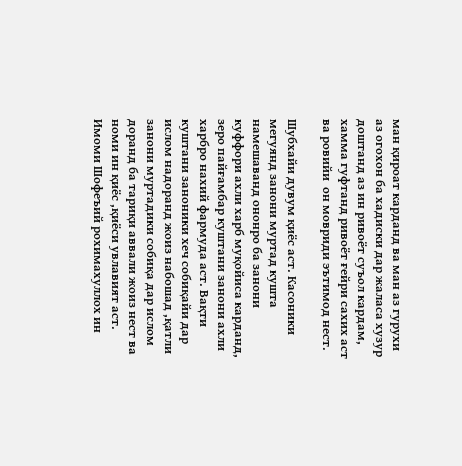ман қироат карданд ва ман аз гурухи аз огохон ба хадиски дар жаласа хузур доштанд аз ин ривоёт суъол кардам, хамма гуфтанд ривоёт ғейри сахих аст ва ровийи  он мовриди эътимод нест.

Шубхайи дувум қиёс аст. Касоники мегуянд занони муртад кушта намешаванд ононро ба занони куффори ахли харб муқойиса карданд, зеро пайғамбар куштани занони ахли харбро нахий фармуда аст. Вақти куштани заноники хеч собиқайи дар ислом надоранд жоиз набошад ,қатли занони муртадики собиқа дар ислом доранд ба тариқи аввали жоиз нест ва номи ин қиёс ,қиёси увлавият аст. Имоми Шофеъий рохимахуллох ин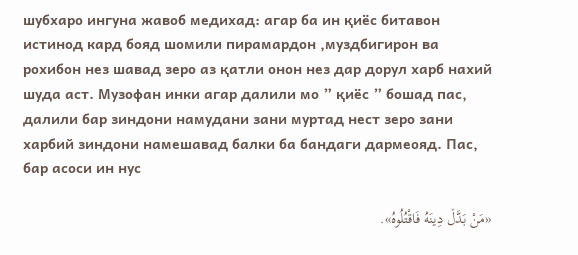шубхаро ингуна жавоб медихад: агар ба ин қиёс битавон истинод кард бояд шомили пирамардон ,муздбигирон ва рохибон нез шавад зеро аз қатли онон нез дар дорул харб нахий шуда аст. Музофан инки агар далили мо ” қиёс ” бошад пас, далили бар зиндони намудани зани муртад нест зеро зани харбий зиндони намешавад балки ба бандаги дармеояд. Пас, бар асоси ин нус

«مَنْ بَدَّڵ دِینَهُ فَاقْتُلُوهُ».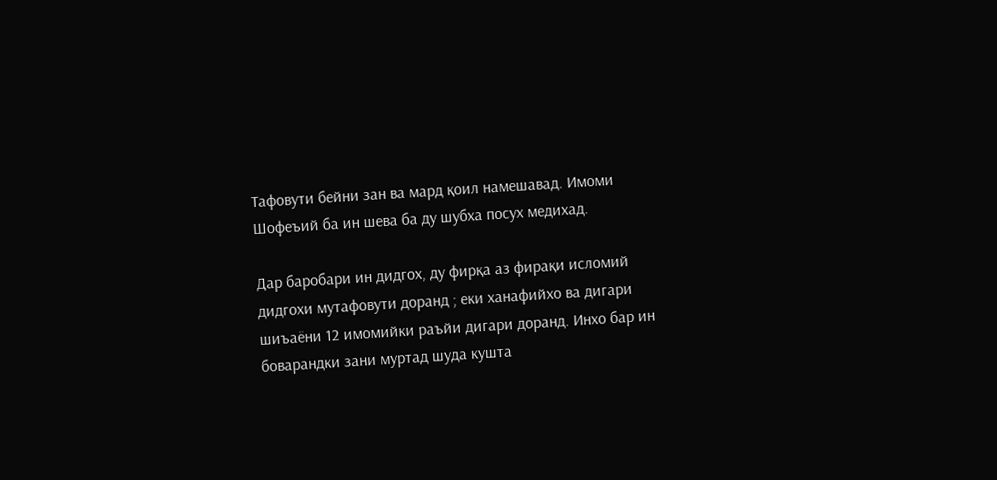Тафовути бейни зан ва мард қоил намешавад. Имоми Шофеъий ба ин шева ба ду шубха посух медихад.

Дар баробари ин дидгох, ду фирқа аз фирақи исломий дидгохи мутафовути доранд ; еки ханафийхо ва дигари шиъаёни 12 имомийки раъйи дигари доранд. Инхо бар ин боварандки зани муртад шуда кушта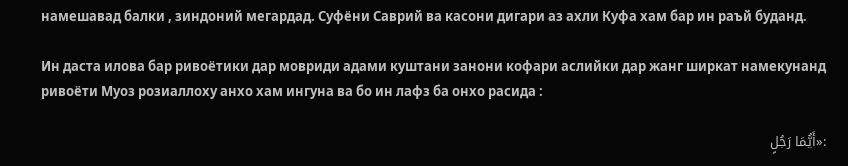намешавад балки , зиндоний мегардад. Суфёни Саврий ва касони дигари аз ахли Куфа хам бар ин раъй буданд.

Ин даста илова бар ривоётики дар мовриди адами куштани занони кофари аслийки дар жанг ширкат намекунанд ривоёти Муоз розиаллоху анхо хам ингуна ва бо ин лафз ба онхо расида :

:«أَيُّمَا رَجُلٍ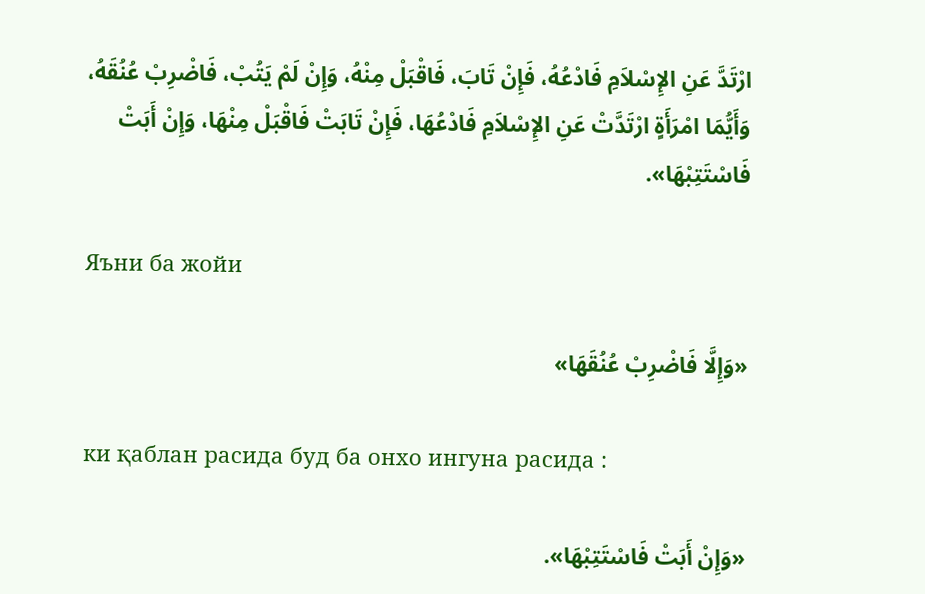ارْتَدَّ عَنِ الإِسْلاَمِ فَادْعُهُ، فَإِنْ تَابَ، فَاقْبَلْ مِنْهُ، وَإِنْ لَمْ يَتُبْ، فَاضْرِبْ عُنُقَهُ، وَأَيُّمَا امْرَأَةٍ ارْتَدَّتْ عَنِ الإِسْلاَمِ فَادْعُهَا، فَإِنْ تَابَتْ فَاقْبَلْ مِنْهَا، وَإِنْ أَبَتْ فَاسْتَتِبْهَا».

Яъни ба жойи

«وَإِلَّا فَاضْرِبْ عُنُقَهَا»

ки қаблан расида буд ба онхо ингуна расида :

«وَإِنْ أَبَتْ فَاسْتَتِبْهَا».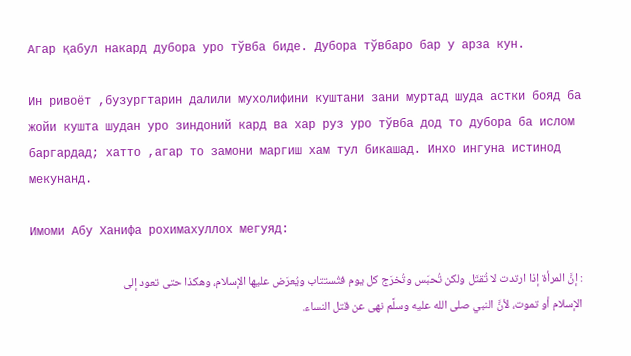Агар қабул накард дубора уро тўвба биде. Дубора тўвбаро бар у арза кун.

Ин ривоёт ,бузургтарин далили мухолифини куштани зани муртад шуда астки бояд ба жойи кушта шудан уро зиндоний кард ва хар руз уро тўвба дод то дубора ба ислом баргардад; хатто ,агар то замони маргиш хам тул бикашад. Инхо ингуна истинод мекунанд.

Имоми Абу Ханифа рохимахуллох мегуяд:

: إنَّ المرأة إذا ارتدت لا تُقتَل ولكن تُحبَس وتُخرَج كل يوم فتُستتاب ويُعرَض عليها الإسلام، وهكذا حتى تعود إلى الإسلام أو تموت، لأنَّ النبي صلى الله عليه وسلَّم نهى عن قتل النساء.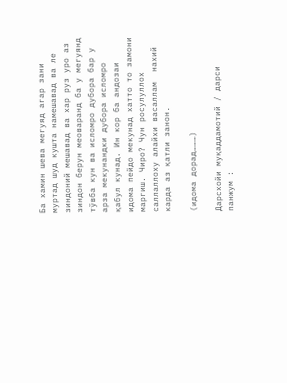Ба хамин шева мегуяд агар зани муртад шуд кушта намешавад ва ле зиндоний мешавад ва хар руз уро аз зиндон берун меоваранд ба у мегуянд тўвба кун ва исломро дубора бар у арза мекунандки дубора исломро қабул кунад. Ин кор ба андозаи идома пейдо мекунад хатто то замони маргиш. Чиро? Чун росулуллох саллаллоху алайхи васаллам  нахий карда аз қатли занон.

(идома дорад………)

Дарсхойи муқаддамотий / дарси панжум :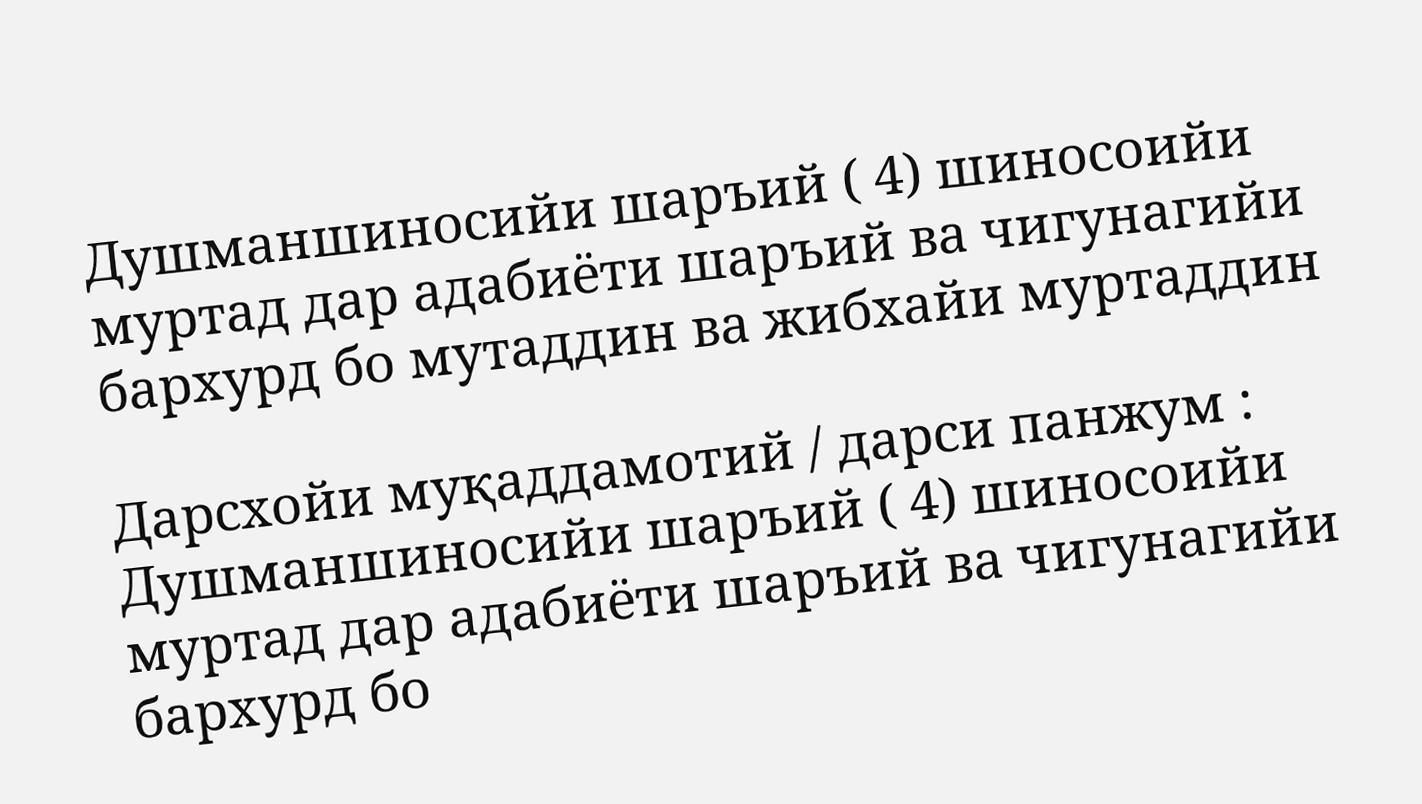Душманшиносийи шаръий ( 4) шиносоийи муртад дар адабиёти шаръий ва чигунагийи бархурд бо мутаддин ва жибхайи муртаддин

Дарсхойи муқаддамотий / дарси панжум : Душманшиносийи шаръий ( 4) шиносоийи муртад дар адабиёти шаръий ва чигунагийи бархурд бо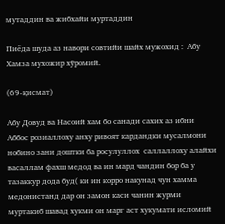мутаддин ва жибхайи муртаддин

Пиёда шуда аз навори совтийи шайх мужохид :  Абу Хамза мухожир хўромий.

(69-қисмат)

Абу Довуд ва Насоий хам бо санади сахих аз ибни Аббос розиаллоху анху ривоят кардандки мусалмони нобино зани доштки ба росулуллох  саллаллоху алайхи васаллам фахш медод ва ин мард чандин бор ба у тазаккур дода буд( ки ин корро накунад чун хамма медонистанд дар он замон каси чанин журми муртакиб шавад хукми он марг аст хукумати исломий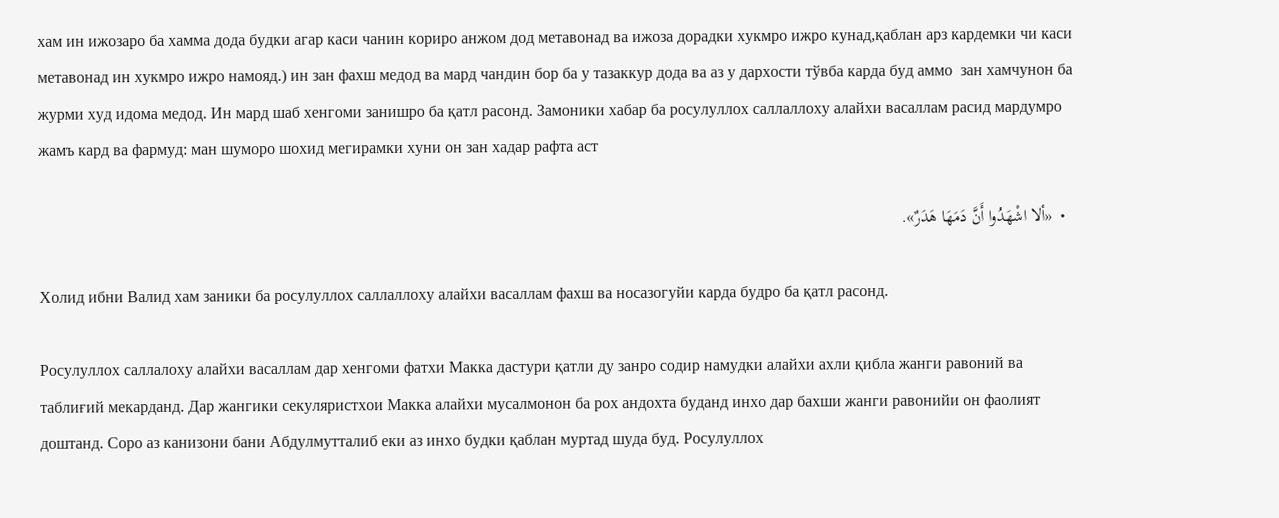хам ин ижозаро ба хамма дода будки агар каси чанин кориро анжом дод метавонад ва ижоза дорадки хукмро ижро кунад,қаблан арз кардемки чи каси метавонад ин хукмро ижро намояд.) ин зан фахш медод ва мард чандин бор ба у тазаккур дода ва аз у дархости тўвба карда буд аммо  зан хамчунон ба журми худ идома медод. Ин мард шаб хенгоми занишро ба қатл расонд. Замоники хабар ба росулуллох саллаллоху алайхи васаллам расид мардумро жамъ кард ва фармуд: ман шуморо шохид мегирамки хуни он зан хадар рафта аст

  •  «ألا اشْهَدُوا أَنَّ دَمَهَا هَدَرٌ».

Холид ибни Валид хам заники ба росулуллох саллаллоху алайхи васаллам фахш ва носазогуйи карда будро ба қатл расонд.

Росулуллох саллалоху алайхи васаллам дар хенгоми фатхи Макка дастури қатли ду занро содир намудки алайхи ахли қибла жанги равоний ва таблиғий мекарданд. Дар жангики секуляристхои Макка алайхи мусалмонон ба рох андохта буданд инхо дар бахши жанги равонийи он фаолият доштанд. Соро аз канизони бани Абдулмутталиб еки аз инхо будки қаблан муртад шуда буд. Росулуллох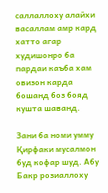саллаллоху алайхи васаллам амр кард хатто агар худишонро ба пардаи каъба хам овизон карда бошанд боз бояд кушта шаванд.

Зани ба номи умму Қирфаки мусалмон буд кофар шуд. Абу Бакр розиаллоху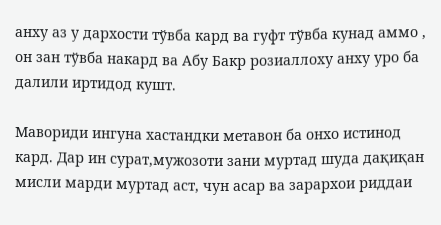анху аз у дархости тўвба кард ва гуфт тўвба кунад аммо , он зан тўвба накард ва Абу Бакр розиаллоху анху уро ба далили иртидод кушт.

Мавориди ингуна хастандки метавон ба онхо истинод кард. Дар ин сурат,мужозоти зани муртад шуда дақиқан мисли марди муртад аст, чун асар ва зарархои риддаи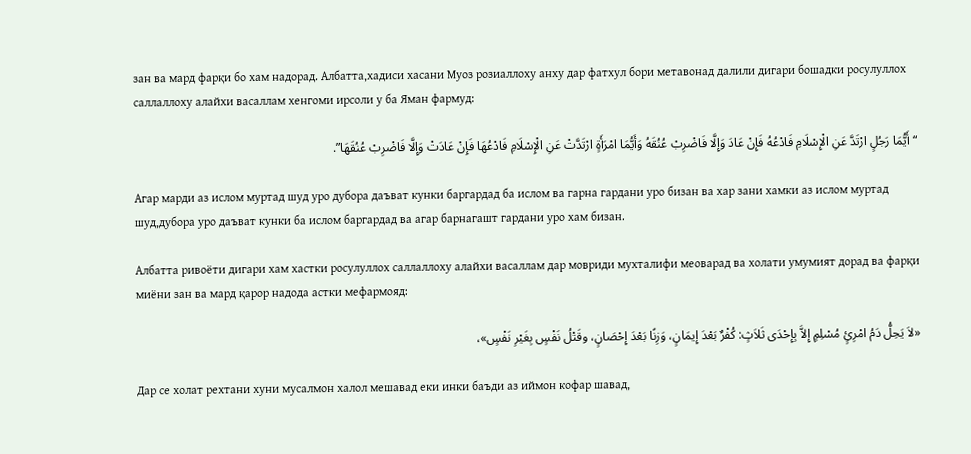зан ва мард фарқи бо хам надорад. Албатта,хадиси хасани Муоз розиаллоху анху дар фатхул бори метавонад далили дигари бошадки росулуллох саллаллоху алайхи васаллам хенгоми ирсоли у ба Яман фармуд:

“أَيُّمَا رَجُلٍ ارْتَدَّ عَنِ الْإِسْلَامِ فَادْعُهُ فَإِنْ عَادَ وَإِلَّا فَاضْرِبْ عُنُقَهُ وَأَيُّمَا امْرَأَةٍ ارْتَدَّتْ عَنِ الْإِسْلَامِ فَادْعُهَا فَإِنْ عَادَتْ وَإِلَّا فَاضْرِبْ عُنُقَهَا”.

Агар марди аз ислом муртад шуд уро дубора даъват кунки баргардад ба ислом ва гарна гардани уро бизан ва хар зани хамки аз ислом муртад шуд,дубора уро даъват кунки ба ислом баргардад ва агар барнагашт гардани уро хам бизан.

Албатта ривоёти дигари хам хастки росулуллох саллаллоху алайхи васаллам дар мовриди мухталифи меоварад ва холати умумият дорад ва фарқи миёни зан ва мард қарор надода астки мефармояд:

«لاَ يَحِلُّ دَمُ امْرِئٍ مُسْلِمٍ إِلاَّ بِإِحْدَى ثَلاَثٍ: كُفْرٌ بَعْدَ إِيمَانٍ، وَزِنًا بَعْدَ إِحْصَانٍ، وقَتْلُ نَفْسٍ بِغَيْرِ نَفْسٍ»،

Дар се холат рехтани хуни мусалмон халол мешавад еки инки баъди аз иймон кофар шавад,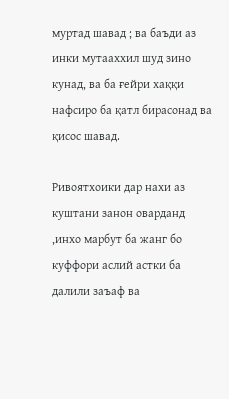муртад шавад ; ва баъди аз инки мутааххил шуд зино кунад, ва ба ғейри хаққи нафсиро ба қатл бирасонад ва қисос шавад.

Ривоятхоики дар нахи аз куштани занон оварданд ,инхо марбут ба жанг бо куффори аслий астки ба далили заъаф ва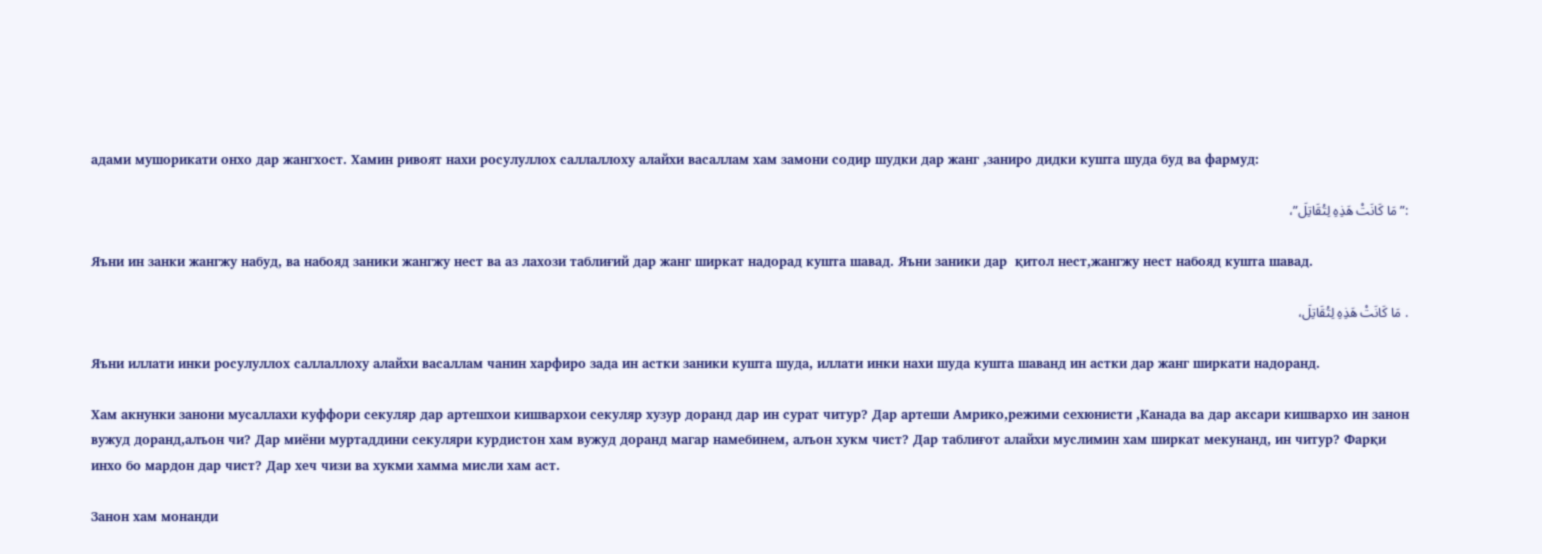адами мушорикати онхо дар жангхост. Хамин ривоят нахи росулуллох саллаллоху алайхи васаллам хам замони содир шудки дар жанг ,заниро дидки кушта шуда буд ва фармуд:

:”مَا كَانَتْ هَذِهِ لِتُقَاتِلَ”،

Яъни ин занки жангжу набуд, ва набояд заники жангжу нест ва аз лахози таблиғий дар жанг ширкат надорад кушта шавад. Яъни заники дар  қитол нест,жангжу нест набояд кушта шавад.

. مَا كَانَتْ هَذِهِ لِتُقَاتِلَ،

Яъни иллати инки росулуллох саллаллоху алайхи васаллам чанин харфиро зада ин астки заники кушта шуда, иллати инки нахи шуда кушта шаванд ин астки дар жанг ширкати надоранд.

Хам акнунки занони мусаллахи куффори секуляр дар артешхои кишвархои секуляр хузур доранд дар ин сурат читур? Дар артеши Амрико,режими сехюнисти ,Канада ва дар аксари кишвархо ин занон вужуд доранд,алъон чи? Дар миёни муртаддини секуляри курдистон хам вужуд доранд магар намебинем, алъон хукм чист? Дар таблиғот алайхи муслимин хам ширкат мекунанд, ин читур? Фарқи инхо бо мардон дар чист? Дар хеч чизи ва хукми хамма мисли хам аст.

Занон хам монанди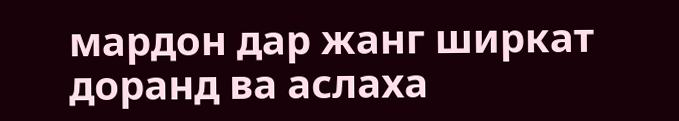мардон дар жанг ширкат доранд ва аслаха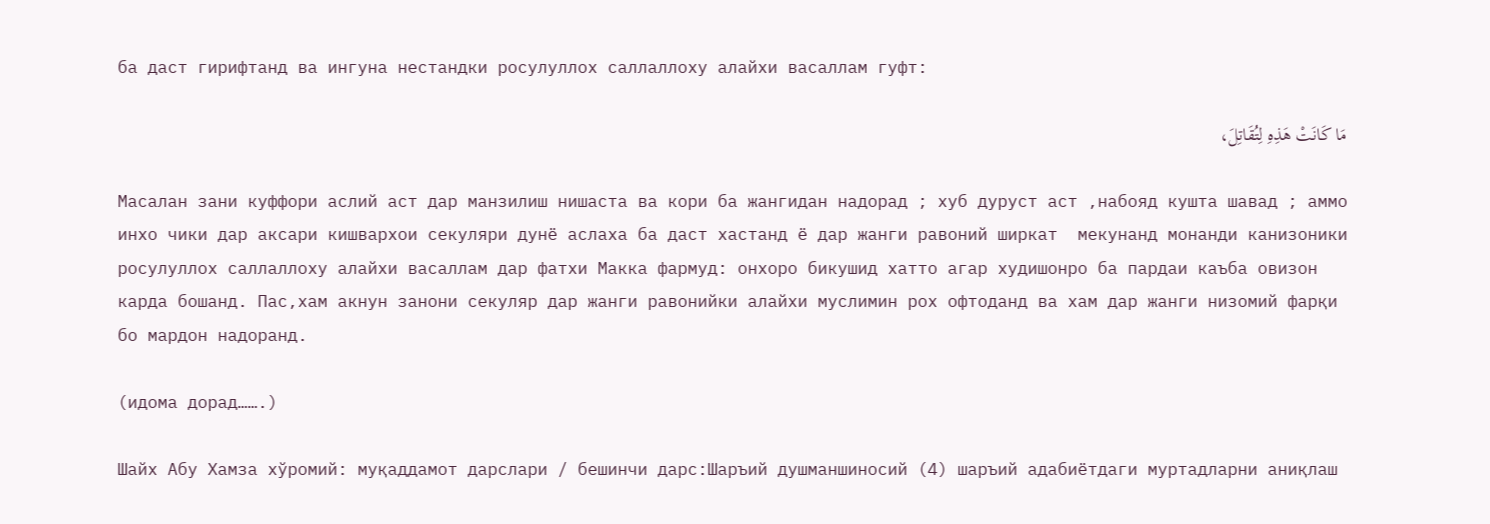ба даст гирифтанд ва ингуна нестандки росулуллох саллаллоху алайхи васаллам гуфт:

مَا كَانَتْ هَذِهِ لِتُقَاتِلَ،

Масалан зани куффори аслий аст дар манзилиш нишаста ва кори ба жангидан надорад ; хуб дуруст аст ,набояд кушта шавад ; аммо инхо чики дар аксари кишвархои секуляри дунё аслаха ба даст хастанд ё дар жанги равоний ширкат  мекунанд монанди канизоники росулуллох саллаллоху алайхи васаллам дар фатхи Макка фармуд: онхоро бикушид хатто агар худишонро ба пардаи каъба овизон карда бошанд. Пас,хам акнун занони секуляр дар жанги равонийки алайхи муслимин рох офтоданд ва хам дар жанги низомий фарқи бо мардон надоранд.

(идома дорад…….)

Шайх Абу Хамза хўромий: муқаддамот дарслари / бешинчи дарс:Шаръий душманшиносий (4) шаръий адабиётдаги муртадларни аниқлаш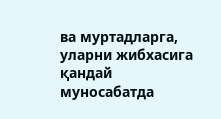ва муртадларга, уларни жибхасига қандай муносабатда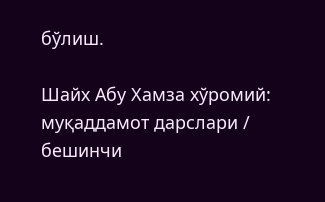бўлиш.

Шайх Абу Хамза хўромий: муқаддамот дарслари / бешинчи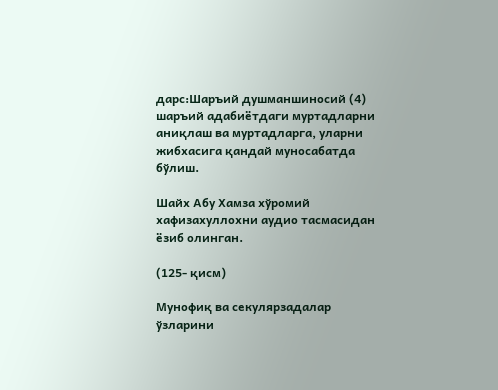дарс:Шаръий душманшиносий (4) шаръий адабиётдаги муртадларни аниқлаш ва муртадларга, уларни жибхасига қандай муносабатда бўлиш.

Шайх Абу Хамза хўромий хафизахуллохни аудио тасмасидан ёзиб олинган.

(125- қисм)

Мунофиқ ва секулярзадалар ўзларини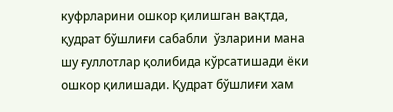куфрларини ошкор қилишган вақтда, қудрат бўшлиғи сабабли  ўзларини мана шу ғуллотлар қолибида кўрсатишади ёки ошкор қилишади. Қудрат бўшлиғи хам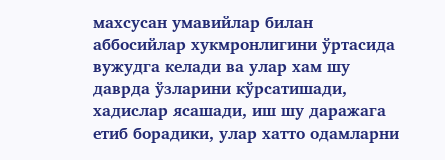махсусан умавийлар билан аббосийлар хукмронлигини ўртасида вужудга келади ва улар хам шу даврда ўзларини кўрсатишади, хадислар ясашади, иш шу даражага етиб борадики, улар хатто одамларни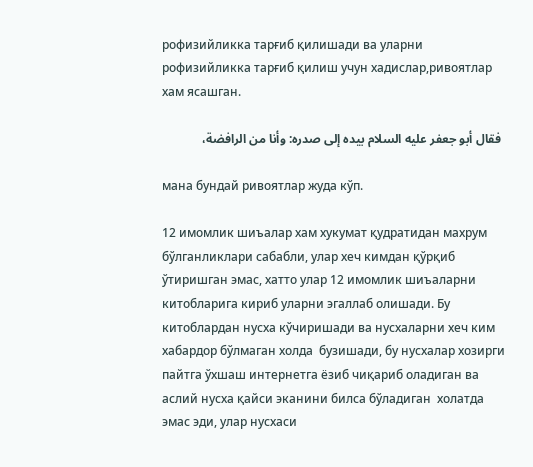рофизийликка тарғиб қилишади ва уларни рофизийликка тарғиб қилиш учун хадислар,ривоятлар хам ясашган.

 فقال أبو جعفر علیه السلام بيده إلى صدره: وأنا من الرافضة،

мана бундай ривоятлар жуда кўп.

12 имомлик шиъалар хам хукумат қудратидан махрум бўлганликлари сабабли, улар хеч кимдан қўрқиб ўтиришган эмас, хатто улар 12 имомлик шиъаларни китобларига кириб уларни эгаллаб олишади. Бу китоблардан нусха кўчиришади ва нусхаларни хеч ким хабардор бўлмаган холда  бузишади, бу нусхалар хозирги пайтга ўхшаш интернетга ёзиб чиқариб оладиган ва аслий нусха қайси эканини билса бўладиган  холатда  эмас эди, улар нусхаси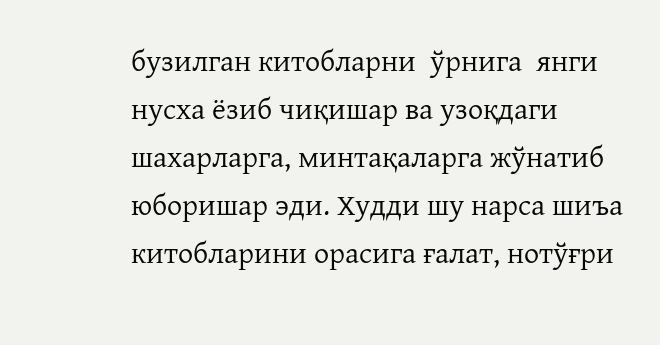бузилган китобларни  ўрнига  янги нусха ёзиб чиқишар ва узоқдаги шахарларга, минтақаларга жўнатиб юборишар эди. Худди шу нарса шиъа китобларини орасига ғалат, нотўғри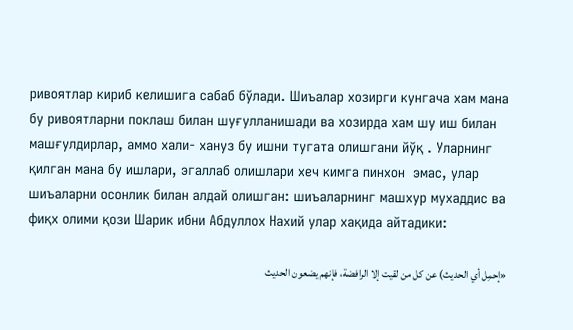ривоятлар кириб келишига сабаб бўлади. Шиъалар хозирги кунгача хам мана бу ривоятларни поклаш билан шуғулланишади ва хозирда хам шу иш билан машғулдирлар, аммо хали- хануз бу ишни тугата олишгани йўқ . Уларнинг қилган мана бу ишлари, эгаллаб олишлари хеч кимга пинхон  эмас, улар шиъаларни осонлик билан алдай олишган: шиъаларнинг машхур мухаддис ва фиқх олими қози Шарик ибни Абдуллох Нахий улар хақида айтадики:

«إحمِل أي الحديث) عن كل من لقيت إلا الرافضة، فإنهم يضعون الحديث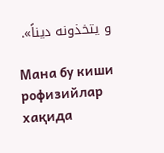و يتخذونه ديناً».

Мана бу киши рофизийлар хақида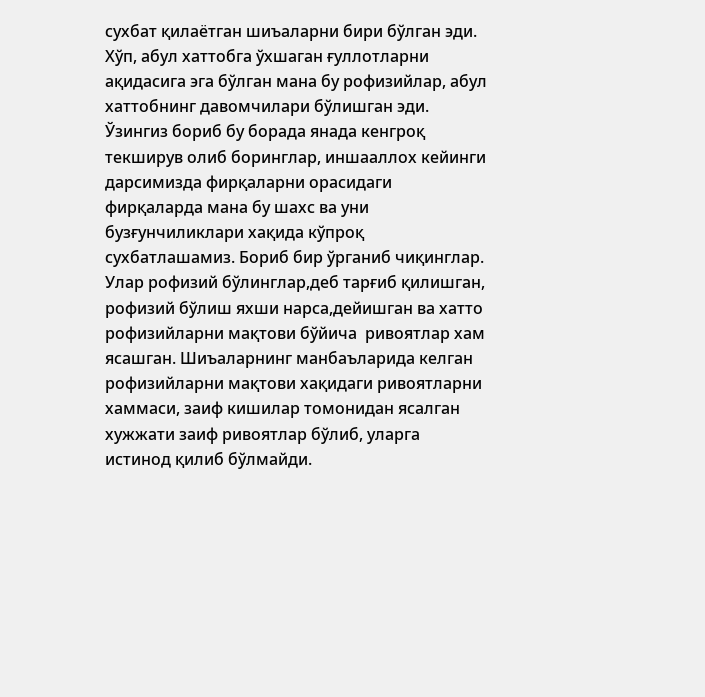сухбат қилаётган шиъаларни бири бўлган эди. Хўп, абул хаттобга ўхшаган ғуллотларни ақидасига эга бўлган мана бу рофизийлар, абул хаттобнинг давомчилари бўлишган эди. Ўзингиз бориб бу борада янада кенгроқ текширув олиб боринглар, иншааллох кейинги дарсимизда фирқаларни орасидаги фирқаларда мана бу шахс ва уни бузғунчиликлари хақида кўпроқ сухбатлашамиз. Бориб бир ўрганиб чиқинглар. Улар рофизий бўлинглар,деб тарғиб қилишган, рофизий бўлиш яхши нарса,дейишган ва хатто рофизийларни мақтови бўйича  ривоятлар хам ясашган. Шиъаларнинг манбаъларида келган рофизийларни мақтови хақидаги ривоятларни хаммаси, заиф кишилар томонидан ясалган хужжати заиф ривоятлар бўлиб, уларга истинод қилиб бўлмайди.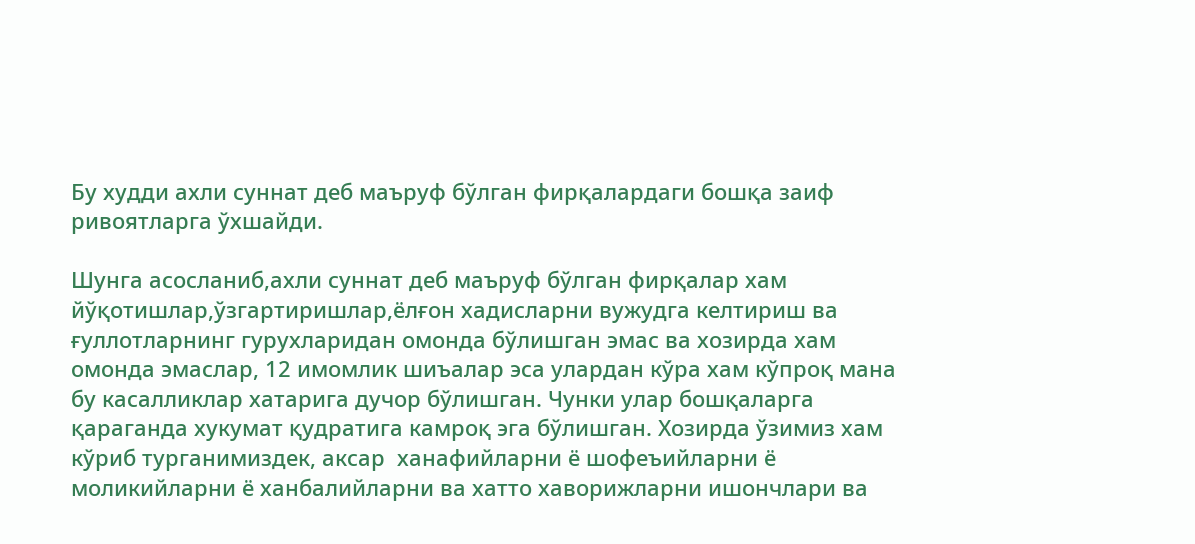Бу худди ахли суннат деб маъруф бўлган фирқалардаги бошқа заиф ривоятларга ўхшайди.

Шунга асосланиб,ахли суннат деб маъруф бўлган фирқалар хам йўқотишлар,ўзгартиришлар,ёлғон хадисларни вужудга келтириш ва ғуллотларнинг гурухларидан омонда бўлишган эмас ва хозирда хам омонда эмаслар, 12 имомлик шиъалар эса улардан кўра хам кўпроқ мана бу касалликлар хатарига дучор бўлишган. Чунки улар бошқаларга қараганда хукумат қудратига камроқ эга бўлишган. Хозирда ўзимиз хам кўриб турганимиздек, аксар  ханафийларни ё шофеъийларни ё моликийларни ё ханбалийларни ва хатто хаворижларни ишончлари ва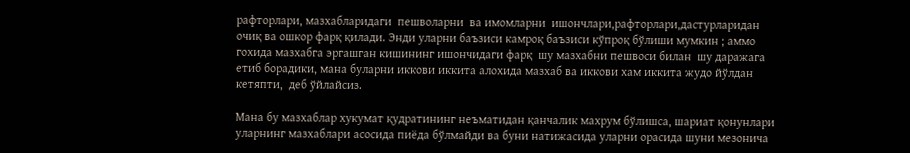рафторлари, мазхабларидаги  пешволарни  ва имомларни  ишончлари,рафторлари,дастурларидан очиқ ва ошкор фарқ қилади. Энди уларни баъзиси камроқ баъзиси кўпроқ бўлиши мумкин ; аммо гохида мазхабга эргашган кишининг ишончидаги фарқ  шу мазхабни пешвоси билан  шу даражага етиб борадики, мана буларни иккови иккита алохида мазхаб ва иккови хам иккита жудо йўлдан кетяпти,  деб ўйлайсиз.

Мана бу мазхаблар хукумат қудратининг неъматидан қанчалик махрум бўлишса, шариат қонунлари уларнинг мазхаблари асосида пиёда бўлмайди ва буни натижасида уларни орасида шуни мезонича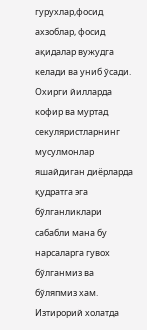гурухлар,фосид ахзоблар, фосид ақидалар вужудга келади ва униб ўсади. Охирги йилларда кофир ва муртад секуляристларнинг мусулмонлар яшайдиган диёрларда қудратга эга  бўлганликлари сабабли мана бу нарсаларга гувох бўлганмиз ва бўляпмиз хам. Изтирорий холатда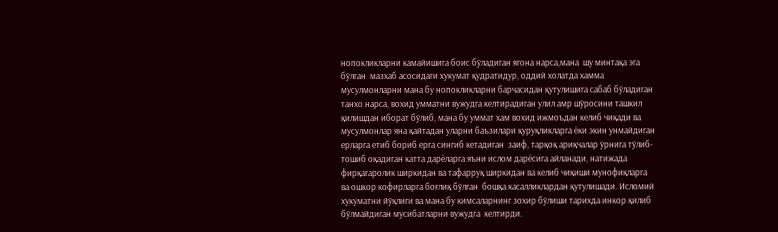нопокликларни камайишига боис бўладиган ягона нарса,мана  шу минтақа эга бўлган  мазхаб асосидаги хукумат қудратидур, оддий холатда хамма мусулмонларни мана бу нопокликларни барчасидан қутулишига сабаб бўладиган танхо нарса, вохид умматни вужудга келтирадиган улил амр шўросини ташкил қилишдан иборат бўлиб, мана бу уммат хам вохид ижмоъдан келиб чиқади ва мусулмонлар яна қайтадан уларни баъзилари қуруқликларга ёки экин унмайдиган ерларга етиб бориб ерга сингиб кетадиган  заиф, тарқоқ ариқчалар ўрнига тўлиб-тошиб оқадиган катта дарёларга яъни ислом дарёсига айланади, натижада фирқагаролик ширкидан ва тафарруқ ширкидан ва келиб чиқиши мунофиқларга ва ошкор кофирларга боғлиқ бўлган  бошқа касалликлардан қутулишади. Исломий хукуматни йўқлиги ва мана бу кимсаларнинг зохир бўлиши тарихда инкор қилиб бўлмайдиган мусибатларни вужудга  келтирди.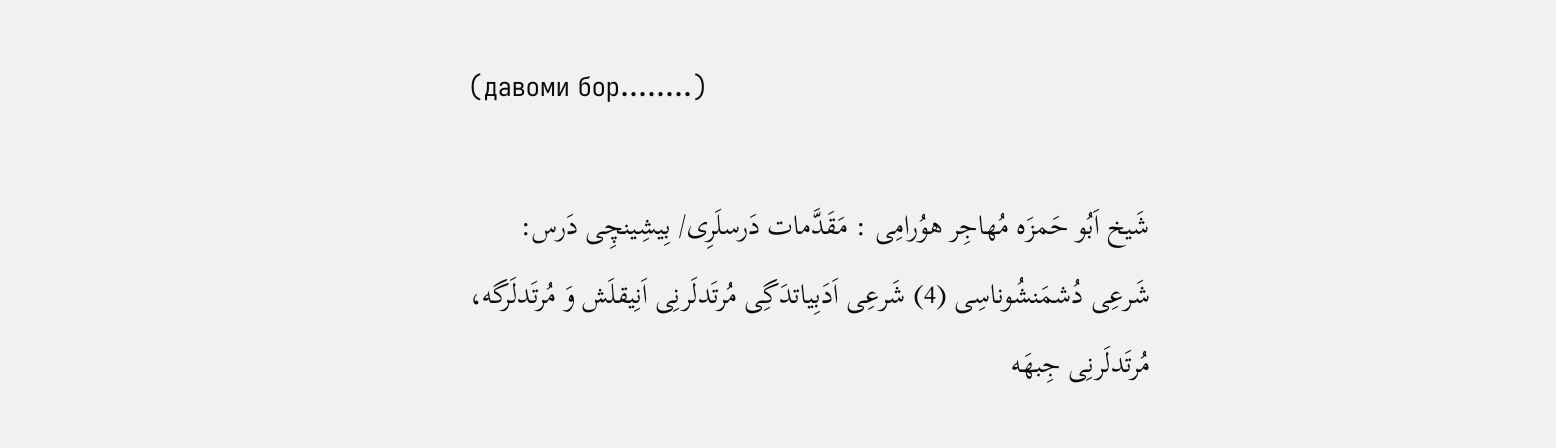(давоми бор……..)

شَیخ اَبُو حَمزَه مُهاجِر هوُرامِی : مَقَدَّمات دَرسلَرِی/ بِیشِینچِی دَرس: شَرعِی دُشمَنشُوناسِی (4) شَرعِی اَدَبِیاتدَگِی مُرتَدلَرنِی اَنِیقلَش وَ مُرتَدلَرگه، مُرتَدلَرنِی جِبهَه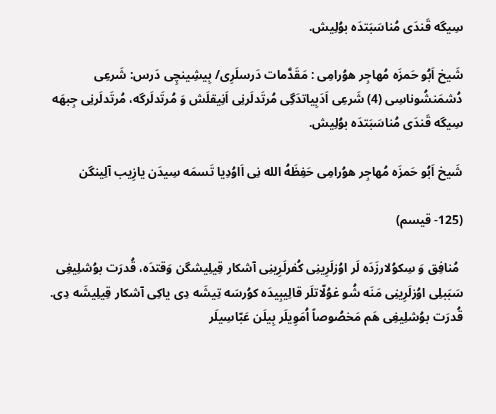سِیگه قَندَی مُناسَبَتدَه بوُلِیش.

شَیخ اَبُو حَمزَه مُهاجِر هوُرامِی : مَقَدَّمات دَرسلَرِی/ بِیشِینچِی دَرس: شَرعِی دُشمَنشُوناسِی (4) شَرعِی اَدَبِیاتدَگِی مُرتَدلَرنِی اَنِیقلَش وَ مُرتَدلَرگه، مُرتَدلَرنِی جِبهَه سِیگه قَندَی مُناسَبَتدَه بوُلِیش.

شَیخ اَبُو حَمزَه مُهاجِر هوُرامِی حَفِظَهُ الله نِی اَاوُدِیا تَسمَه سِیدَن یازِیب آلِینگن

(125- قیسم)

 مُنافِق وَ سِکوُلارزَدَه لَر اوُزلَرِینِی کُفرلَرِینِی آشکار قِیلِیشگن وَقتدَه، قُدرَت بوُشلِیغِی سَبَبلِی اوُزلَرِینِی مَنَه شُو غوُلّاتلَر قالِیبِیدَه کوُرسَه تِیشَه دِی یاکِی آشکار قِیلِیشَه دِی. قُدرَت بوُشلِیغِی هَم مَخصُوصاً اُمَوِیلَر بِیلَن عَبّاسِیلَر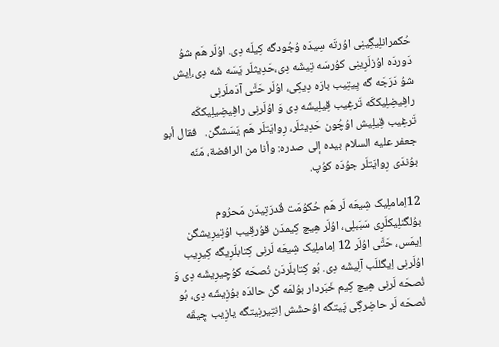حُکمرانلِیگِینِی اوُرتَه سِیدَه وُجُودگه کِیلَه دِی. اوُلَر هَم شوُ دَوردَه اوُزلَرِینِی کوُرسَه تِیشَه دِی،حَدِیثلَر یَسَه شَه دِی،اِیش شوُ دَرَجَه گه یِیتِیب بارَه دِیکِی، اوُلَر حَتَّی آدَملَرنِی رافِیضِلِیککَه تَرغِیب قِیلِیشَه دِی وَ اوُلَرنِی رافِیضِیلِیککَه تَرغِیب قِیلِیش اوُچُون حَدِیثلَر، رِوایَتلَر هَم یَسَشگن.   فقال أبو جعفر علیه السلام بيده إلى صدره: وأنا من الرافضة، مَنَه بوُندَی رِوایَتلَر جوُدَه کوُپ.

12اِماملِیک شِیعَه لَر هَم حُکوُمَت قُدرَتِیدَن مَحرُوم بوُلگنلِیکلَرِی سَبَبلِی، اوُلَر هِیچ کِیمدَن قوُرقِیب اوُتِیرِیشگن اِیمَس، حَتَّی اوُلَر 12 اِماملِیک شِیعَه لَرنِی کِتابلَرِیگه کِیرِیب اوُلَرنِی اِیگللَب آلِیشَه دِی. بُو کِتابلَردَن نُصحَه کوُچِیرِیشَه دِی وَ نُصحَه لَرنِی هِیچ کِیم خَبَردار بوُلمَه گن حالدَه بوُزِیشَه دِی، بُو نُصحَه لَر حاضِرگِی پَیتگه اوُحشَش اِنتِیرنِیتگه یازِیب چِیقَه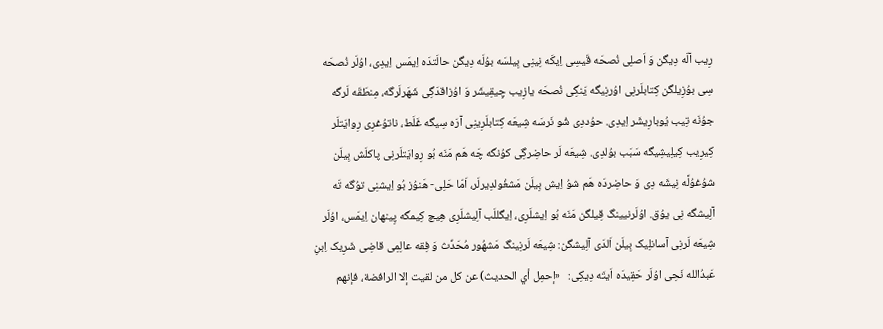رِیب آلَه دِیگن وَ اَصلِی نُصحَه قَیسِی اِیکَه نِینِی بِیلسَه بوُلَه دِیگن حالَتدَه اِیمَس اِیدِی، اوُلَر نُصحَه سِی بوُزِیلگن کِتابلَرنِی اوُرنِیگه یَنگِی نُصحَه یازِیب چِیقِیشَر وَ اوُزاقدَگِی شَهَرلَرگه، مِنطَقَه لَرگه جوُنَه تِیب یُوبارِیشَر اِیدِی. حوُددِی شُو نَرسَه شِیعَه کِتابلَرِینِی آرَه سِیگه غَلَط، ناتوُغرِی رِوایَتلَر کِیرِیب کِیلِیشِیگه سَبَب بوُلدِی. شِیعَه لَر حاضِرگِی کوُنگه چَه هَم مَنَه بُو رِوایَتلَرنِی پاکلَش بِیلَن شوُغوُلَّه نِیشَه دِی وَ حاضِردَه هَم شوُ اِیش بِیلَن مَشغُولدِیرلَر، اَمّا حَلِی- هَنوُز بُو اِیشنِی توُگه تَه آلِیشگه نِی یوُق. اوُلَرنیینگ قِیلگن مَنَه بُو اِیشلَرِی، اِیگللَب آلِیشلَرِی هِیچ کِیمگه پِینهان اِیمَس، اوُلَر شِیعَه لَرنِی آسانلِیک بِیلَن اَلدَی آلِیشگن: شِیعَه لَرنِینگ مَشهُور مُحَدِّث وَ فِقه عالِمِی قاضِی شَرِیک اِبنِ عَبدُالله نَحِی اوُلَر حَقِیدَه اَیتَه دِیکِی:   «إحمِل أي الحديث) عن كل من لقيت إلا الرافضة، فإنهم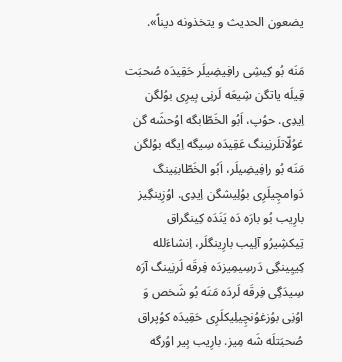يضعون الحديث و يتخذونه ديناً».

مَنَه بُو کِیشِی رافِیضِیلَر حَقِیدَه صُحبَت قِیلَه یاتگن شِیعَه لَرنِی بِیرِی بوُلگن اِیدِی. حوُپ، اَبُو الخَطّابگه اوُحشَه گن غوُلّاتلَرنِینگ عَقِیدَه سِیگه اِیگه بوُلگن مَنَه بُو رافِیضِیلَر، اَبُو الخَطّابنِینگ دَوامچِیلَرِی بوُلِیشگن اِیدِی. اوُزِینگِیز بارِیب بُو بارَه دَه یَنَدَه کِینگراق تِیکشِیرُو آلِیب بارِینگلَر، اِنشاءَلله کِییِینگِی دَرسِیمِیزدَه فِرقَه لَرنِینگ آرَه سِیدَگِی فِرقَه لَردَه مَنَه بُو شَخص وَ اوُنِی بوُزغوُنچِیلِیکلَرِی حَقِیدَه کوُپراق صُحبَتلَه شَه مِیز. بارِیب بِیر اوُرگه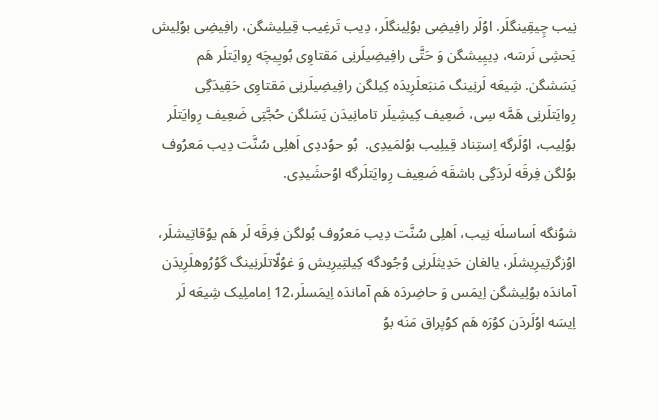نِیب چِیقِینگلَر. اوُلَر رافِیضِی بوُلِینگلَر، دِیب تَرغِیب قِیلِیشگن، رافِیضِی بوُلِیش یَحشِی نَرسَه، دِییِیشگن وَ حَتَّی رافِیضِیلَرنِی مَقتاوِی بُویِیچَه رِوایَتلَر هَم یَسَشگن. شِیعَه لَرنِینگ مَنبَعلَرِیدَه کِیلگن رافِیضِیلَرنِی مَقتاوِی حَقِیدَگِی رِوایَتلَرنِی هَمَّه سِی، ضَعِیف کِیشِیلَر تامانِیدَن یَسَلگن حُجَّتِی ضَعِیف رِوایَتلَر بوُلِیب، اوُلَرگه اِستِناد قِیلِیب بوُلمَیدِی.  بُو حوُددِی اَهلِی سُنَّت دِیب مَعرُوف بوُلگن فِرقَه لَردَگِی باشقَه ضَعِیف رِوایَتلَرگه اوُحشَیدِی.

شوُنگه اَساسلَه نِیب، اَهلِی سُنَّت دِیب مَعرُوف بُولگن فِرقَه لَر هَم یوُقاتِیشلَر، اوُزگرتِیرِیشلَر، یالغان حَدِیثلَرنِی وُجُودگه کِیلتِیرِیش وَ غوُلّاتلَرنِینگ گوُرُوهلَرِیدَن آماندَه بوُلِیشگن اِیمَس وَ حاضِردَه هَم آماندَه اِیمَسلَر،12 اِماملِیک شِیعَه لَر اِیسَه اوُلَردَن کوُرَه هَم کوُپراق مَنَه بوُ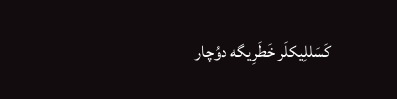کَسَللِیکلَر خَطَرِیگه دوُچار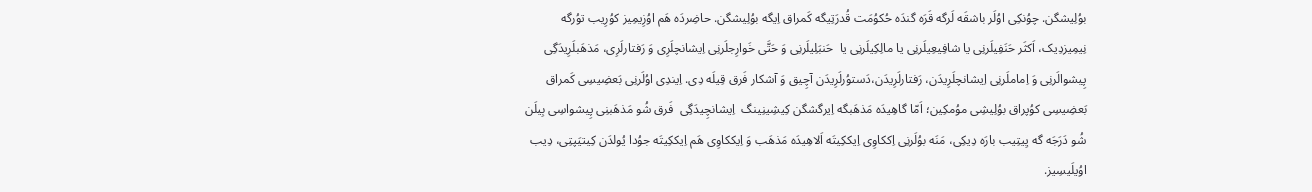بوُلِیشگن. چوُنکِی اوُلَر باشقَه لَرگه قَرَه گندَه حُکوُمَت قُدرَتِیگه کَمراق اِیگه بوُلِیشگن. حاضِردَه هَم اوُزِیمِیز کوُرِیب توُرگه نِیمِیزدِیک، اَکثَر حَنَفِیلَرنِی یا شافِیعِیلَرنِی یا مالِکِیلَرنِی یا  حَنبَلِیلَرنِی وَ حَتَّی خَوارِجلَرنِی اِیشانچلَرِی وَ رَفتارلَرِی، مَذهَبلَرِیدَگِی پِیشوالَرنِی وَ اِماملَرنِی اِیشانچلَرِیدَن، رَفتارلَرِیدَن،دَستوُرلَرِیدَن آچِیق وَ آشکار فَرق قِیلَه دِی. اِیندِی اوُلَرنِی بَعضِیسِی کَمراق بَعضِیسِی کوُپراق بوُلِیشِی موُمکِین؛ اَمّا گاهِیدَه مَذهَبگه اِیرگشگن کِیشِینِینگ  اِیشانچِیدَگِی  فَرق شُو مَذهَبنِی پِیشواسِی بِیلَن  شُو دَرَجَه گه یِیتِیب بارَه دِیکِی، مَنَه بوُلَرنِی اِککاوِی اِیککِیتَه اَلاهِیدَه مَذهَب وَ اِیککاوِی هَم اِیککِیتَه جوُدا یُولدَن کِیتیَپتِی، دِیب اوُیلَیسِیز.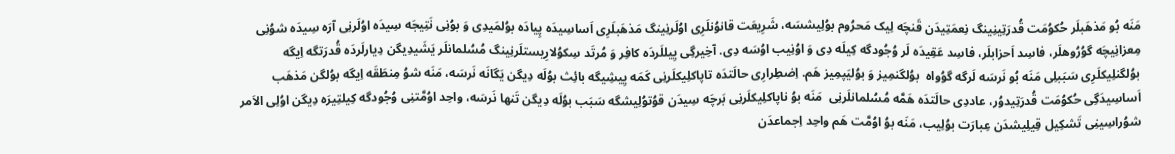مَنَه بُو مَذهَبلَر حُکوُمَت قُدرَتِینِینگ نِعمَتِیدَن قَنچَه لِیک مَحرُوم بوُلِیشسَه، شَرِیعَت قانوُنلَرِی اوُلَرنِینگ مَذهَبلَرِی اَساسِیدَه پِیادَه بوُلمَیدِی وَ بوُنِی نَتِیجَه سِیدَه اوُلَرنِی آرَه سِیدَه شوُنِی مِعزانِیچَه گوُرُوهلَر، فاسِد اَحزابلَر، فاسِد عَقِیدَه لَر وُجُودگه کِیلَه دِی وَ اوُنِیب اوُسَه دِی. آخِیرگِی یِیللَردَه کافِر وَ مُرتَد سِکوُلارِیستلَرنِینگ مُسُلمانلَر یَشَیدِیگن دِیارلَردَه قُدرَتگه اِیگه بوُلگنلِیکلَرِی سَبَبلِی مَنَه بُو نَرسَه لَرگه گوُواه  بوُلگنمِیز وَ بوُلیَپمِیز هَم. اِضطِرارِی حالَتدَه تاپاکلِیکلَرنِی کَمَه یِیشِیگه بائِث بوُلَه دِیگن یَگانَه نَرسَه، مَنَه شوُ مِنطَقَه اِیگه بوُلگن مَذهَب اَساسِیدَگِی حُکوُمَت قُدرَتِیدوُر، عاددِی حالَتدَه هَمَّه مُسُلمانلَرنِی  مَنَه بوُ ناپاکلِیکلَرنِی بَرچَه سِیدَن قوُتوُلِیشگه سَبَب بوُلَه دِیگن تَنها نَرسَه، واحِد اوُمَّتنِی وُجُودگه کِیلتِیرَه دِیگن اوُلِی الاَمر شوُراسِینِی تَشکِیل قِیلِیشدَن عِبارَت بوُلِیب، مَنَه بوُ اوُمَّت هَم واحِد اِجماعدَن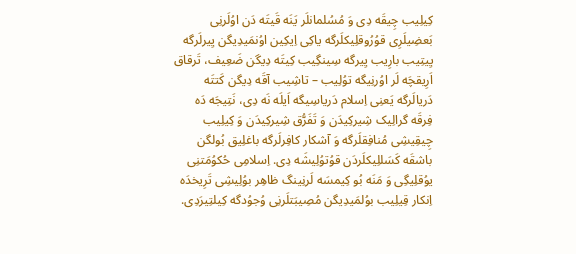کِیلِیب چِیقَه دِی وَ مُسُلمانلَر یَنَه قَیتَه دَن اوُلَرنِی بَعضِیلَرِی قوُرُوقلِیکلَرگه یاکِی اِیکِین اوُنمَیدِیگن یِیرلَرگه یِیتِیب بارِیب یِیرگه سِینگِیب کِیتَه دِیگن ضَعِیف، تَرقاق اَرِیقچَه لَر اوُرنِیگه توُلِیب – تاشِیب آقَه دِیگن کَتتَه دَریالَرگه یَعنِی اِسلام دَریاسِیگه اَیلَه نَه دِی، نَتِیجَه دَه فِرقَه گرالِیک شِیرکِیدَن وَ تَفَرُّق شِیرکِیدَن وَ کِیلِیب چِیقِیشِی مُنافِقلَرگه وَ آشکار کافِرلَرگه باغلِیق بُولگن باشقَه کَسَللِیکلَردَن قوُتوُلِیشَه دِی. اِسلامِی حُکوُمَتنِی یوُقلِیگِی وَ مَنَه بُو کِیمسَه لَرنِینگ ظاهِر بوُلِیشِی تَرِیخدَه اِنکار قِیلِیب بوُلمَیدِیگن مُصِیبَتلَرنِی وُجوُدگه کِیلتِیرَدِی.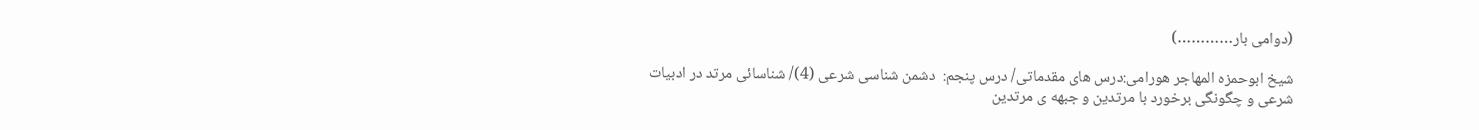(دوامی بار…………)

شیخ ابوحمزه المهاجر هورامی:درس های مقدماتی/ درس پنجم:  دشمن شناسی شرعی (4)/ شناسائی مرتد در ادبیات شرعی و چگونگی برخورد با مرتدین و جبهه ی مرتدین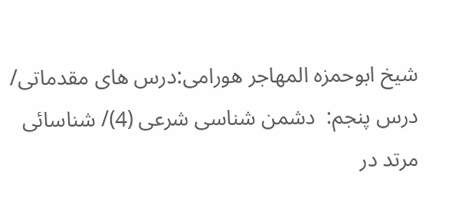شیخ ابوحمزه المهاجر هورامی:درس های مقدماتی/ درس پنجم:  دشمن شناسی شرعی (4)/ شناسائی مرتد در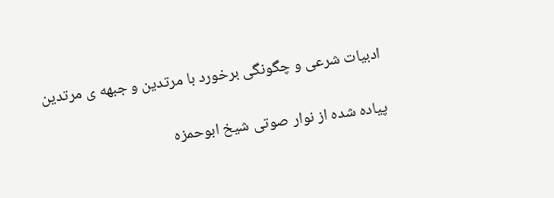ادبیات شرعی و چگونگی برخورد با مرتدین و جبهه ی مرتدین

پیاده شده از نوار صوتی شیخ ابوحمزه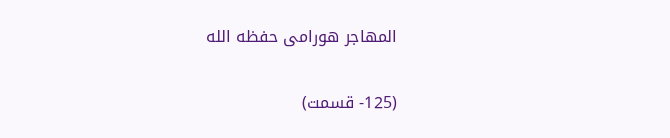المهاجر هورامی حفظه الله

(125- قسمت)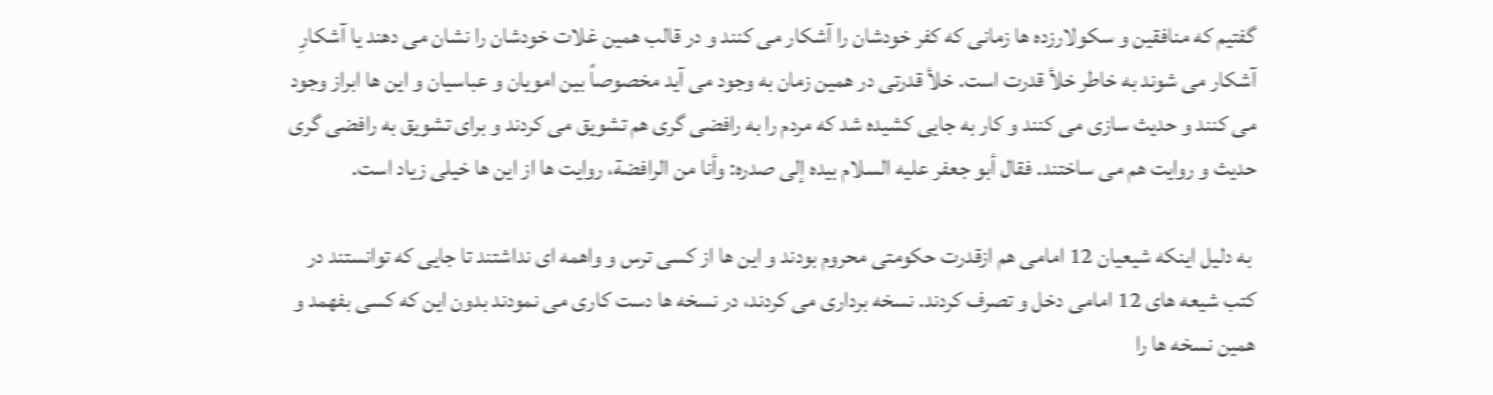گفتیم که منافقین و سکولارزده ها زمانی که کفر خودشان را آشکار می کنند و در قالب همین غلات خودشان را نشان می دهند یا آشکارِ آشکار می شوند به خاطر خلأ قدرت است. خلأ قدرتی در همین زمان به وجود می آید مخصوصاً بین امویان و عباسیان و این ها ابراز وجود می کنند و حدیث سازی می کنند و کار به جایی کشیده شد که مردم را به رافضی گری هم تشویق می کردند و برای تشویق به رافضی گری حدیث و روایت هم می ساختند. فقال أبو جعفر علیه السلام بيده إلى صدره: وأنا من الرافضة، روایت ها از این ها خیلی زیاد است.

 به دلیل اینکه شیعیان 12 امامی هم ازقدرت حکومتی محروم بودند و این ها از کسی ترس و واهمه ای نداشتند تا جایی که توانستند در کتب شیعه های 12 امامی دخل و تصرف کردند. نسخه برداری می کردند، در نسخه ها دست کاری می نمودند بدون این که کسی بفهمد و همین نسخه ها را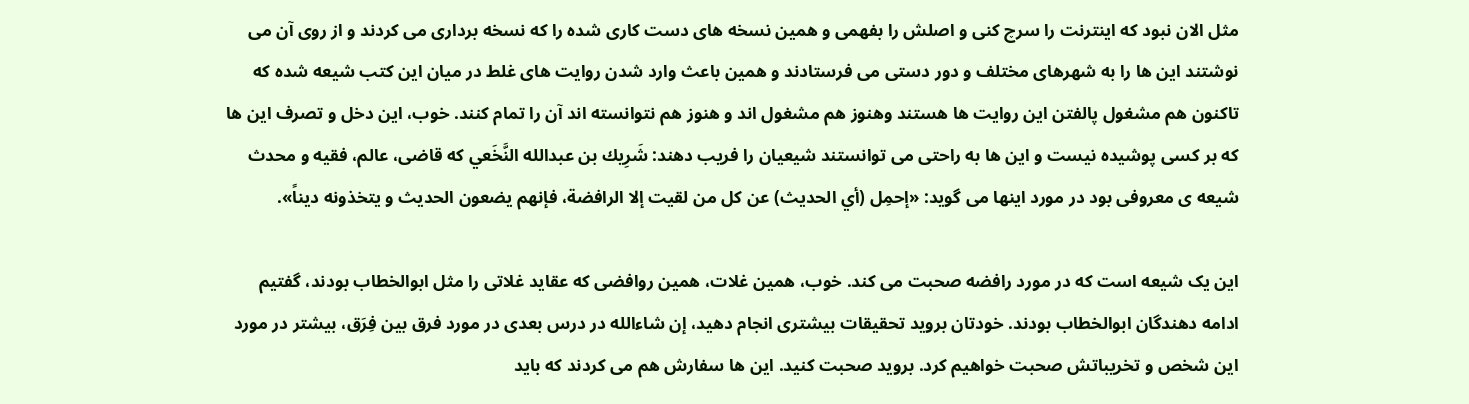مثل الان نبود که اینترنت را سرچ کنی و اصلش را بفهمی و همین نسخه های دست کاری شده را که نسخه برداری می کردند و از روی آن می نوشتند این ها را به شهرهای مختلف و دور دستی می فرستادند و همین باعث وارد شدن روایت های غلط در میان این کتب شیعه شده که تاکنون هم مشغول پالفتن این روایت ها هستند وهنوز هم مشغول اند و هنوز هم نتوانسته اند آن را تمام کنند. خوب، این دخل و تصرف این ها که بر کسی پوشیده نیست و این ها به راحتی می توانستند شیعیان را فریب دهند: شَرِيك بن عبدالله النَّخَعي که قاضی، عالم، فقیه و محدث شیعه ی معروفی بود در مورد اینها می گوید: «إحمِل (أي الحديث) عن كل من لقيت إلا الرافضة، فإنهم يضعون الحديث و يتخذونه ديناً».

این یک شیعه است که در مورد رافضه صحبت می کند. خوب، همین غلات، همین روافضی که عقاید غلاتی را مثل ابوالخطاب بودند، گفتیم ادامه دهندگان ابوالخطاب بودند. خودتان بروید تحقیقات بیشتری انجام دهید، إن شاءالله در درس بعدی در مورد فرق بین فِرَق، بیشتر در مورد این شخص و تخریباتش صحبت خواهیم کرد. بروید صحبت کنید. این ها سفارش هم می کردند که باید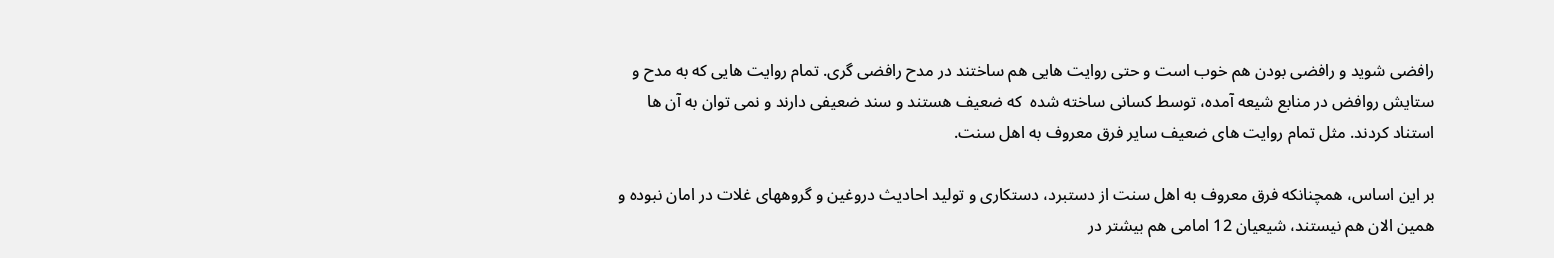رافضی شوید و رافضی بودن هم خوب است و حتی روایت هایی هم ساختند در مدح رافضی گری. تمام روایت هایی که به مدح و ستایش روافض در منابع شیعه آمده، توسط کسانی ساخته شده  که ضعیف هستند و سند ضعیفی دارند و نمی توان به آن ها استناد کردند. مثل تمام روایت های ضعیف سایر فرق معروف به اهل سنت.

بر این اساس، همچنانکه فرق معروف به اهل سنت از دستبرد، دستکاری و تولید احادیث دروغین و گروههای غلات در امان نبوده و همین الان هم نیستند، شیعیان 12 امامی هم بیشتر در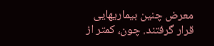معرض چنین بیماریهایی قرار گرفتند. چون، کمتر از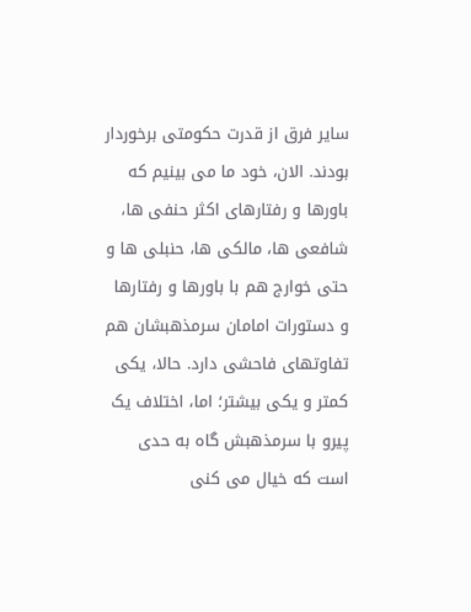سایر فرق از قدرت حکومتی برخوردار بودند. الان، خود ما می بینیم که باورها و رفتارهای اکثر حنفی ها، شافعی ها، مالکی ها، حنبلی ها و حتی خوارج هم با باورها و رفتارها و دستورات امامان سرمذهبشان هم تفاوتهای فاحشی دارد. حالا، یکی کمتر و یکی بیشتر؛ اما، اختلاف یک پیرو با سرمذهبش گاه به حدی است که خیال می کنی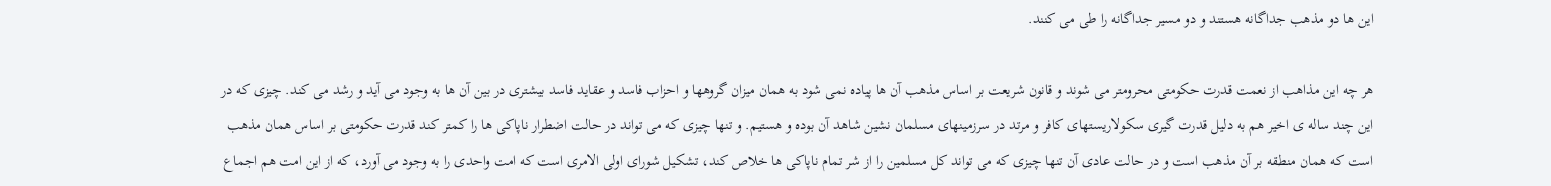این ها دو مذهب جداگانه هستند و دو مسیر جداگانه را طی می کنند.

هر چه این مذاهب از نعمت قدرت حکومتی محرومتر می شوند و قانون شریعت بر اساس مذهب آن ها پیاده نمی شود به همان میزان گروهها و احزاب فاسد و عقاید فاسد بیشتری در بین آن ها به وجود می آید و رشد می کند. چیزی که در این چند ساله ی اخیر هم به دلیل قدرت گیری سکولاریستهای کافر و مرتد در سرزمینهای مسلمان نشین شاهد آن بوده و هستیم. و تنها چیزی که می تواند در حالت اضطرار ناپاکی ها را کمتر کند قدرت حکومتی بر اساس همان مذهب است که همان منطقه بر آن مذهب است و در حالت عادی آن تنها چیزی که می تواند کل مسلمین را از شر تمام ناپاکی ها خلاص کند، تشکیل شورای اولی الامری است که امت واحدی را به وجود می آورد، که از این امت هم اجماع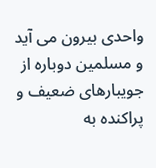واحدی بیرون می آید و مسلمین دوباره از جویبارهای ضعیف و پراکنده به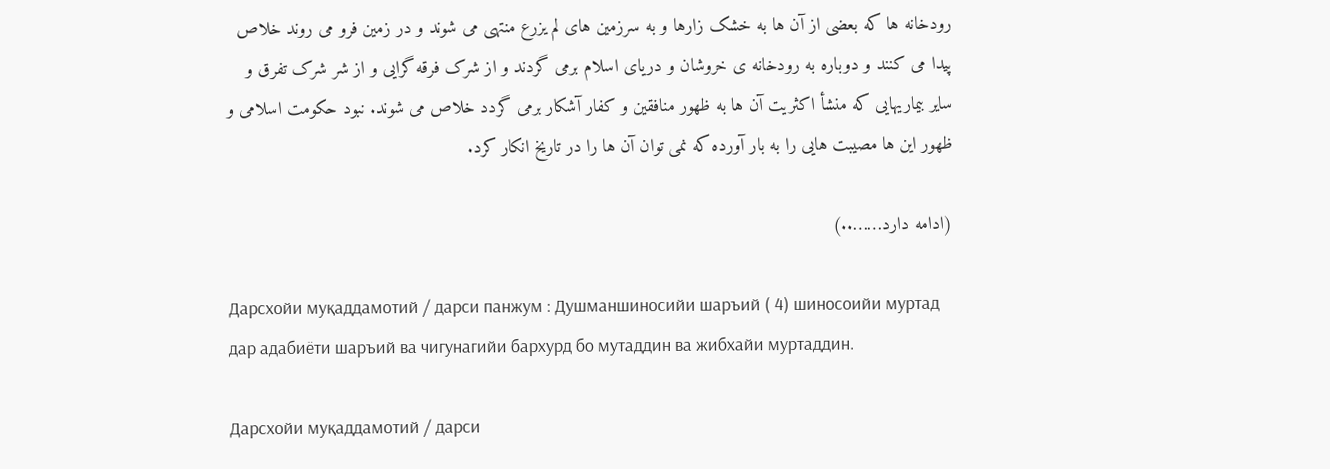رودخانه ها که بعضی از آن ها به خشک زارها و به سرزمین های لم یزرع منتهی می شوند و در زمین فرو می روند خلاص پیدا می کنند و دوباره به رودخانه ی خروشان و دریای اسلام برمی گردند و از شرک فرقه گرایی و از شر شرک تفرق و سایر بیماریهایی که منشأ اکثریت آن ها به ظهور منافقین و کفار آشکار برمی گردد خلاص می شوند. نبود حکومت اسلامی و ظهور این ها مصیبت هایی را به بار آورده که نمی توان آن ها را در تاریخ انکار کرد.

(ادامه دارد……..)

Дарсхойи муқаддамотий / дарси панжум : Душманшиносийи шаръий ( 4) шиносоийи муртад дар адабиёти шаръий ва чигунагийи бархурд бо мутаддин ва жибхайи муртаддин.

Дарсхойи муқаддамотий / дарси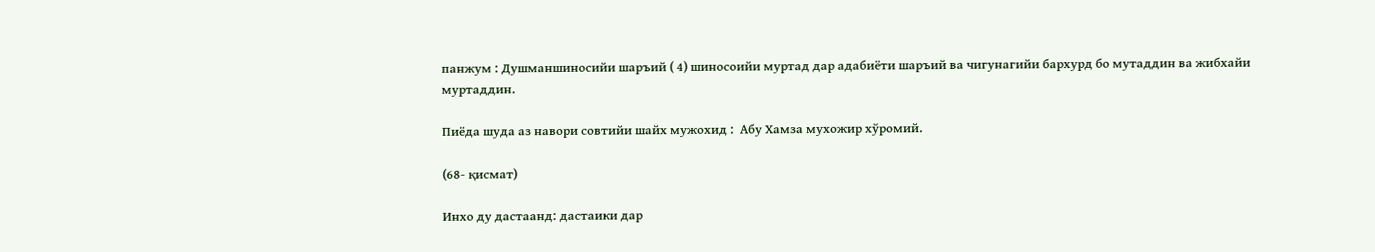панжум : Душманшиносийи шаръий ( 4) шиносоийи муртад дар адабиёти шаръий ва чигунагийи бархурд бо мутаддин ва жибхайи муртаддин.

Пиёда шуда аз навори совтийи шайх мужохид :  Абу Хамза мухожир хўромий.

(68- қисмат)

Инхо ду дастаанд: дастаики дар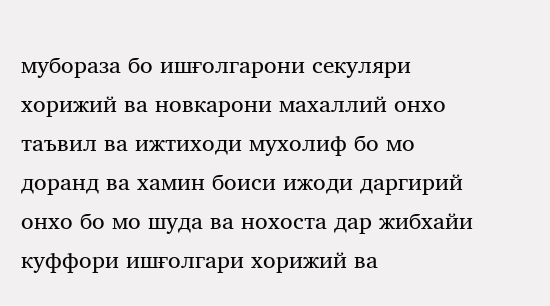мубораза бо ишғолгарони секуляри хорижий ва новкарони махаллий онхо таъвил ва ижтиходи мухолиф бо мо доранд ва хамин боиси ижоди даргирий онхо бо мо шуда ва нохоста дар жибхайи куффори ишғолгари хорижий ва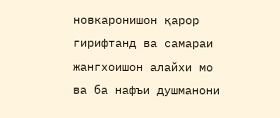новкаронишон қарор гирифтанд ва самараи жангхоишон алайхи мо ва ба нафъи душманони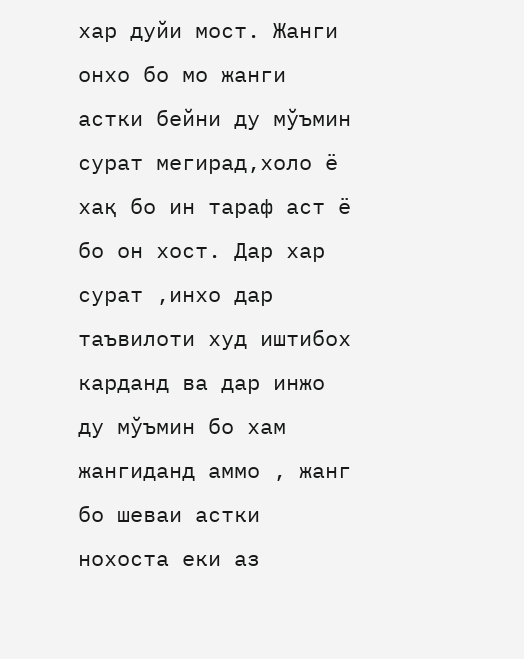хар дуйи мост. Жанги онхо бо мо жанги астки бейни ду мўъмин сурат мегирад,холо ё хақ бо ин тараф аст ё бо он хост. Дар хар сурат ,инхо дар таъвилоти худ иштибох карданд ва дар инжо ду мўъмин бо хам жангиданд аммо , жанг бо шеваи астки нохоста еки аз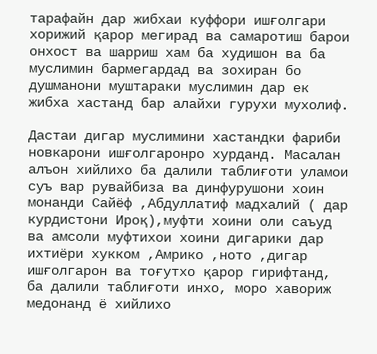тарафайн дар жибхаи куффори ишғолгари хорижий қарор мегирад ва самаротиш барои онхост ва шарриш хам ба худишон ва ба муслимин бармегардад ва зохиран бо душманони муштараки муслимин дар ек жибха хастанд бар алайхи гурухи мухолиф.

Дастаи дигар муслимини хастандки фариби новкарони ишғолгаронро хурданд. Масалан алъон хийлихо ба далили таблиғоти уламои суъ вар рувайбиза ва динфурушони хоин монанди Сайёф ,Абдуллатиф мадхалий ( дар курдистони Ироқ),муфти хоини оли саъуд ва амсоли муфтихои хоини дигарики дар ихтиёри хукком ,Амрико ,ното ,дигар ишғолгарон ва тоғутхо қарор гирифтанд, ба далили таблиғоти инхо, моро хавориж медонанд ё хийлихо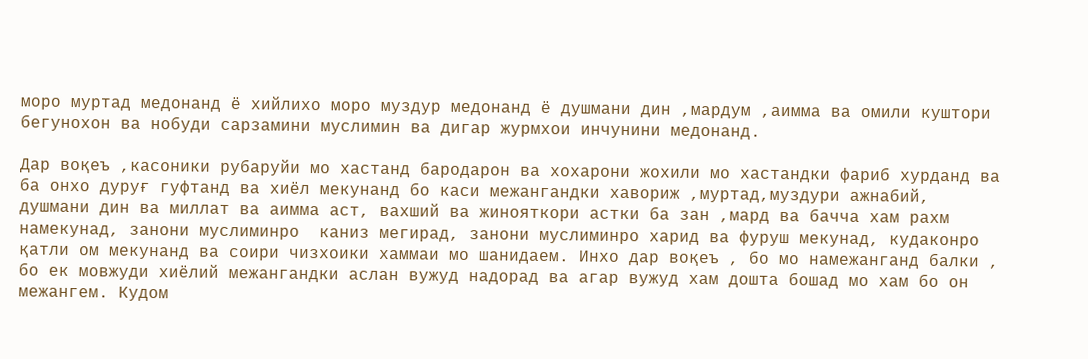моро муртад медонанд ё хийлихо моро муздур медонанд ё душмани дин ,мардум ,аимма ва омили куштори бегунохон ва нобуди сарзамини муслимин ва дигар журмхои инчунини медонанд.

Дар воқеъ ,касоники рубаруйи мо хастанд бародарон ва хохарони жохили мо хастандки фариб хурданд ва ба онхо дуруғ гуфтанд ва хиёл мекунанд бо каси межангандки хавориж ,муртад,муздури ажнабий, душмани дин ва миллат ва аимма аст, вахший ва жинояткори астки ба зан ,мард ва бачча хам рахм намекунад, занони муслиминро  каниз мегирад, занони муслиминро харид ва фуруш мекунад, кудаконро қатли ом мекунанд ва соири чизхоики хаммаи мо шанидаем. Инхо дар воқеъ , бо мо намежанганд балки , бо ек мовжуди хиёлий межангандки аслан вужуд надорад ва агар вужуд хам дошта бошад мо хам бо он межангем. Кудом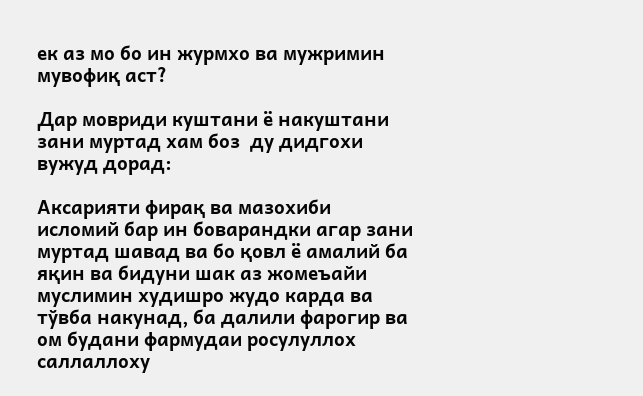ек аз мо бо ин журмхо ва мужримин мувофиқ аст?

Дар мовриди куштани ё накуштани зани муртад хам боз  ду дидгохи вужуд дорад:

Аксарияти фирақ ва мазохиби исломий бар ин боварандки агар зани муртад шавад ва бо қовл ё амалий ба яқин ва бидуни шак аз жомеъайи муслимин худишро жудо карда ва тўвба накунад, ба далили фарогир ва ом будани фармудаи росулуллох саллаллоху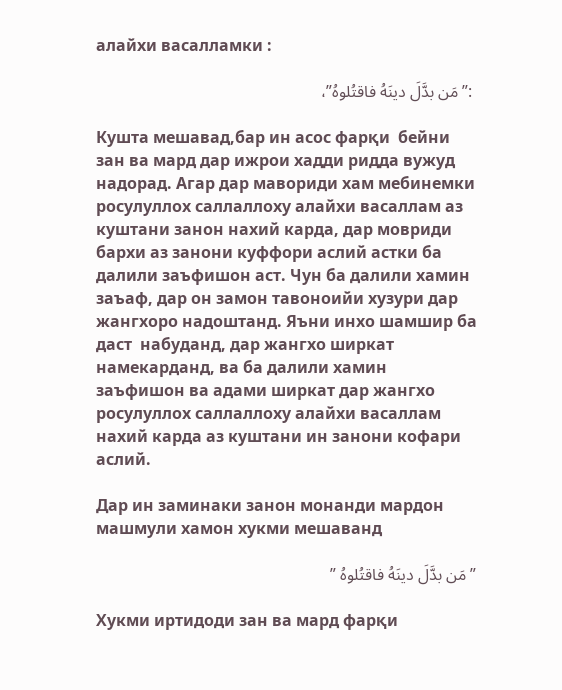алайхи васалламки :

 :”مَن بدَّلَ دينَهُ فاقتُلوهُ”،

Кушта мешавад,бар ин асос фарқи  бейни зан ва мард дар ижрои хадди ридда вужуд надорад. Агар дар мавориди хам мебинемки росулуллох саллаллоху алайхи васаллам аз куштани занон нахий карда, дар мовриди бархи аз занони куффори аслий астки ба далили заъфишон аст. Чун ба далили хамин заъаф, дар он замон тавоноийи хузури дар жангхоро надоштанд. Яъни инхо шамшир ба даст  набуданд, дар жангхо ширкат намекарданд, ва ба далили хамин заъфишон ва адами ширкат дар жангхо росулуллох саллаллоху алайхи васаллам  нахий карда аз куштани ин занони кофари аслий.

Дар ин заминаки занон монанди мардон машмули хамон хукми мешаванд

” مَن بدَّلَ دينَهُ فاقتُلوهُ ”

Хукми иртидоди зан ва мард фарқи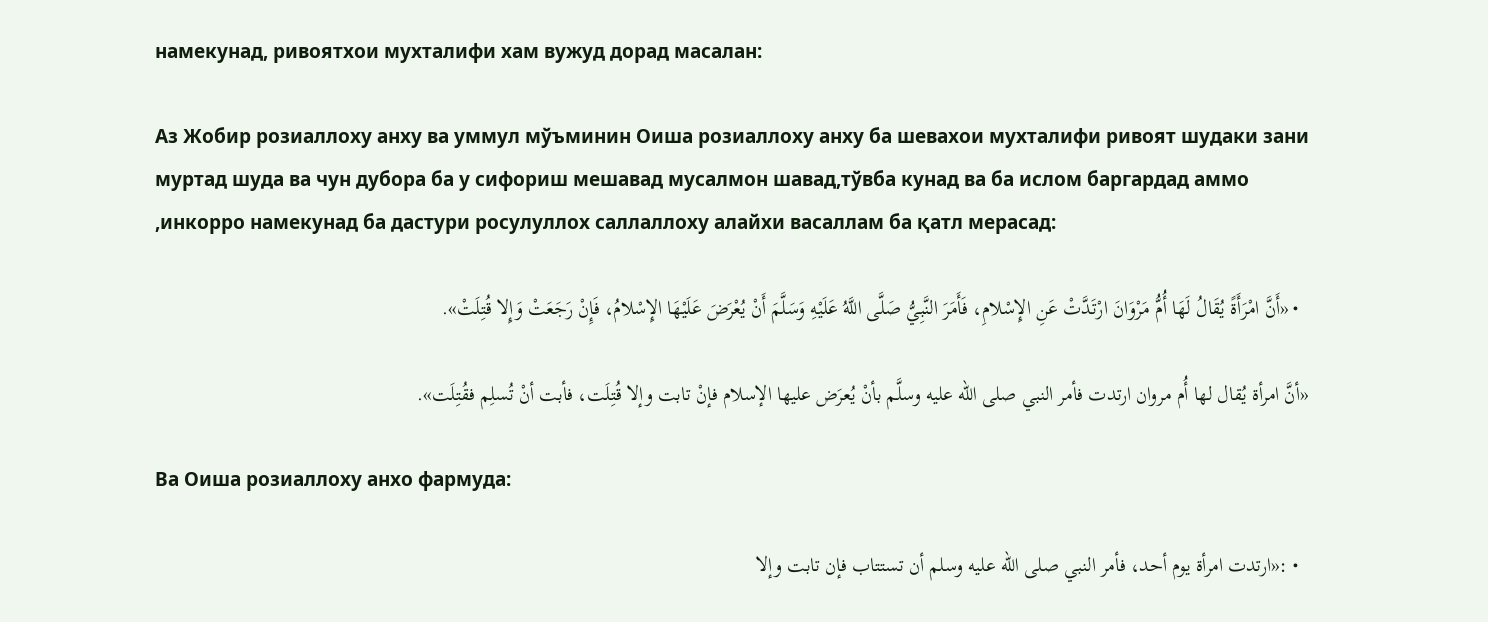намекунад, ривоятхои мухталифи хам вужуд дорад масалан:

Аз Жобир розиаллоху анху ва уммул мўъминин Оиша розиаллоху анху ба шевахои мухталифи ривоят шудаки зани муртад шуда ва чун дубора ба у сифориш мешавад мусалмон шавад,тўвба кунад ва ба ислом баргардад аммо ,инкорро намекунад ба дастури росулуллох саллаллоху алайхи васаллам ба қатл мерасад:

  • «أَنَّ امْرَأَةً يُقَالُ لَهَا أُمُّ مَرْوَانَ ارْتَدَّتْ عَنِ الإِسْلامِ، فَأَمَرَ النَّبِيُّ صَلَّى اللَّهُ عَلَيْهِ وَسَلَّمَ أَنْ يُعْرَضَ عَلَيْهَا الإِسْلامُ، فَإِنْ رَجَعَتْ وَإِلا قُتِلَتْ».

«أنَّ امرأة يُقال لها أُم مروان ارتدت فأمر النبي صلى الله عليه وسلَّم بأنْ يُعرَض عليها الإسلام فإنْ تابت وإلا قُتِلَت، فأبت أنْ تُسلِم فقُتِلَت».

Ва Оиша розиаллоху анхо фармуда:

  • :«ارتدت امرأة يوم أحد، فأمر النبي صلى الله عليه وسلم أن تستتاب فإن تابت وإلا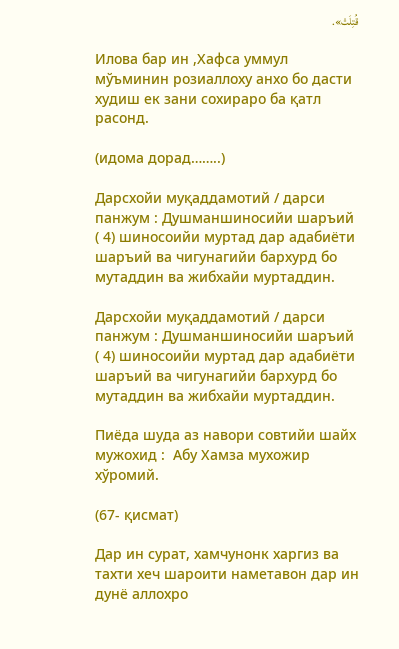قُتِلَتْ».

Илова бар ин ,Хафса уммул мўъминин розиаллоху анхо бо дасти худиш ек зани сохираро ба қатл расонд.

(идома дорад……..)

Дарсхойи муқаддамотий / дарси панжум : Душманшиносийи шаръий ( 4) шиносоийи муртад дар адабиёти шаръий ва чигунагийи бархурд бо мутаддин ва жибхайи муртаддин.

Дарсхойи муқаддамотий / дарси панжум : Душманшиносийи шаръий ( 4) шиносоийи муртад дар адабиёти шаръий ва чигунагийи бархурд бо мутаддин ва жибхайи муртаддин.

Пиёда шуда аз навори совтийи шайх мужохид :  Абу Хамза мухожир хўромий.

(67- қисмат)

Дар ин сурат, хамчунонк харгиз ва тахти хеч шароити наметавон дар ин дунё аллохро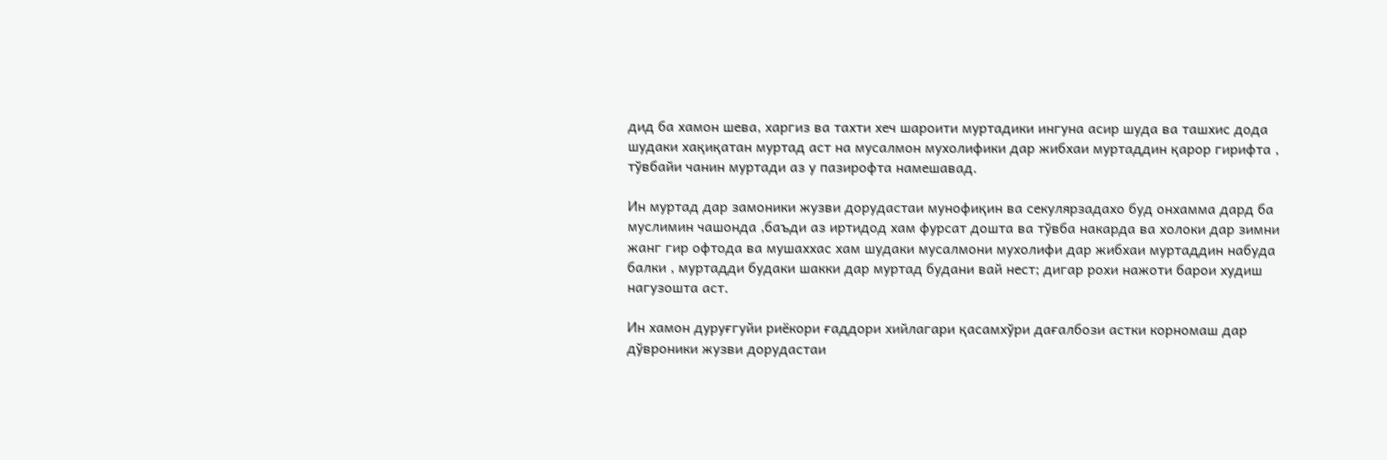дид ба хамон шева, харгиз ва тахти хеч шароити муртадики ингуна асир шуда ва ташхис дода шудаки хақиқатан муртад аст на мусалмон мухолифики дар жибхаи муртаддин қарор гирифта , тўвбайи чанин муртади аз у пазирофта намешавад.

Ин муртад дар замоники жузви дорудастаи мунофиқин ва секулярзадахо буд онхамма дард ба муслимин чашонда ,баъди аз иртидод хам фурсат дошта ва тўвба накарда ва холоки дар зимни жанг гир офтода ва мушаххас хам шудаки мусалмони мухолифи дар жибхаи муртаддин набуда балки , муртадди будаки шакки дар муртад будани вай нест; дигар рохи нажоти барои худиш нагузошта аст.

Ин хамон дуруғгуйи риёкори ғаддори хийлагари қасамхўри дағалбози астки корномаш дар дўвроники жузви дорудастаи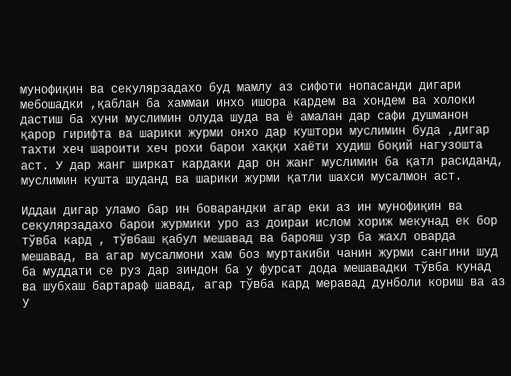мунофиқин ва секулярзадахо буд мамлу аз сифоти нопасанди дигари мебошадки ,қаблан ба хаммаи инхо ишора кардем ва хондем ва холоки дастиш ба хуни муслимин олуда шуда ва ё амалан дар сафи душманон қарор гирифта ва шарики журми онхо дар куштори муслимин буда ,дигар тахти хеч шароити хеч рохи барои хаққи хаёти худиш боқий нагузошта аст. У дар жанг ширкат кардаки дар он жанг муслимин ба қатл расиданд, муслимин кушта шуданд ва шарики журми қатли шахси мусалмон аст.

Иддаи дигар уламо бар ин боварандки агар еки аз ин мунофиқин ва секулярзадахо барои журмики уро аз доираи ислом хориж мекунад ек бор тўвба кард , тўвбаш қабул мешавад ва барояш узр ба жахл оварда мешавад, ва агар мусалмони хам боз муртакиби чанин журми сангини шуд ба муддати се руз дар зиндон ба у фурсат дода мешавадки тўвба кунад ва шубхаш бартараф шавад, агар тўвба кард меравад дунболи кориш ва аз у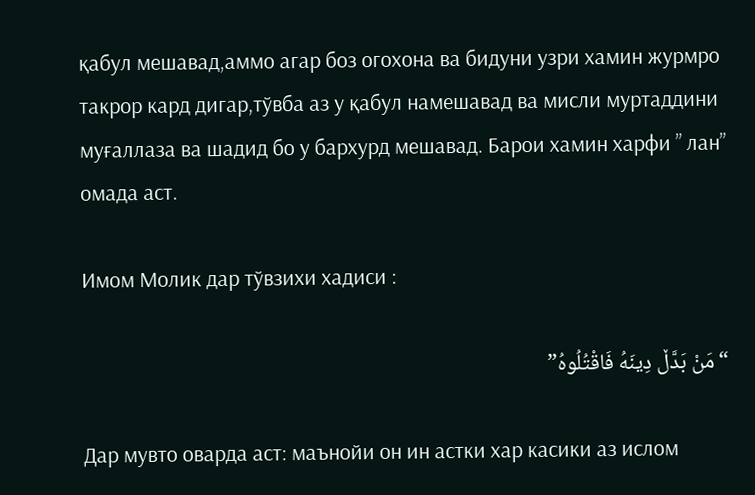қабул мешавад,аммо агар боз огохона ва бидуни узри хамин журмро такрор кард дигар,тўвба аз у қабул намешавад ва мисли муртаддини муғаллаза ва шадид бо у бархурд мешавад. Барои хамин харфи ” лан” омада аст.

Имом Молик дар тўвзихи хадиси :

“مَنْ بَدَّڵ دِینَهُ فَاقْتُلُوهُ”

Дар мувто оварда аст: маънойи он ин астки хар касики аз ислом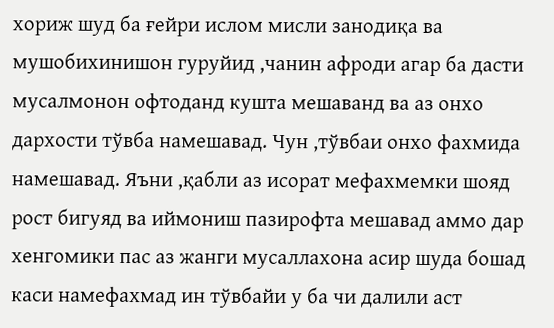хориж шуд ба ғейри ислом мисли занодиқа ва мушобихинишон гуруйид ,чанин афроди агар ба дасти мусалмонон офтоданд кушта мешаванд ва аз онхо дархости тўвба намешавад. Чун ,тўвбаи онхо фахмида намешавад. Яъни ,қабли аз исорат мефахмемки шояд рост бигуяд ва иймониш пазирофта мешавад аммо дар хенгомики пас аз жанги мусаллахона асир шуда бошад каси намефахмад ин тўвбайи у ба чи далили аст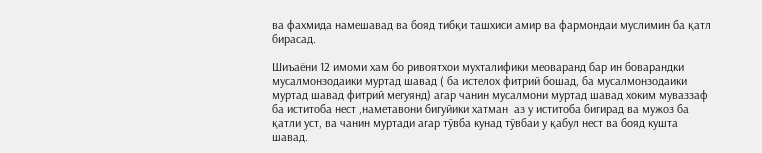ва фахмида намешавад ва бояд тибқи ташхиси амир ва фармондаи муслимин ба қатл бирасад.

Шиъаёни 12 имоми хам бо ривоятхои мухталифики меоваранд бар ин боварандки мусалмонзодаики муртад шавад ( ба истелох фитрий бошад, ба мусалмонзодаики муртад шавад фитрий мегуянд) агар чанин мусалмони муртад шавад хоким муваззаф ба иститоба нест ,наметавони бигуйики хатман  аз у иститоба бигирад ва мужоз ба қатли уст, ва чанин муртади агар тўвба кунад тўвбаи у қабул нест ва бояд кушта шавад.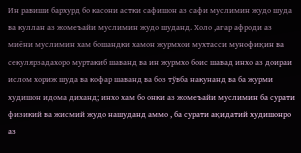Ин равиши бархурд бо касони астки сафишон аз сафи муслимин жудо шуда ва куллан аз жомеъайи муслимин жудо шуданд. Холо ,агар афроди аз миёни муслимин хам бошандки хамон журмхои мухтасси мунофиқин ва секулярзадахоро муртакиб шаванд ва ин журмхо боис шавад инхо аз доираи ислом хориж шуда ва кофар шаванд ва боз тўвба накунанд ва ба журми худишон идома диханд; инхо хам бо онки аз жомеъайи муслимин ба сурати физикий ва жисмий жудо нашуданд аммо , ба сурати ақидатий худишонро аз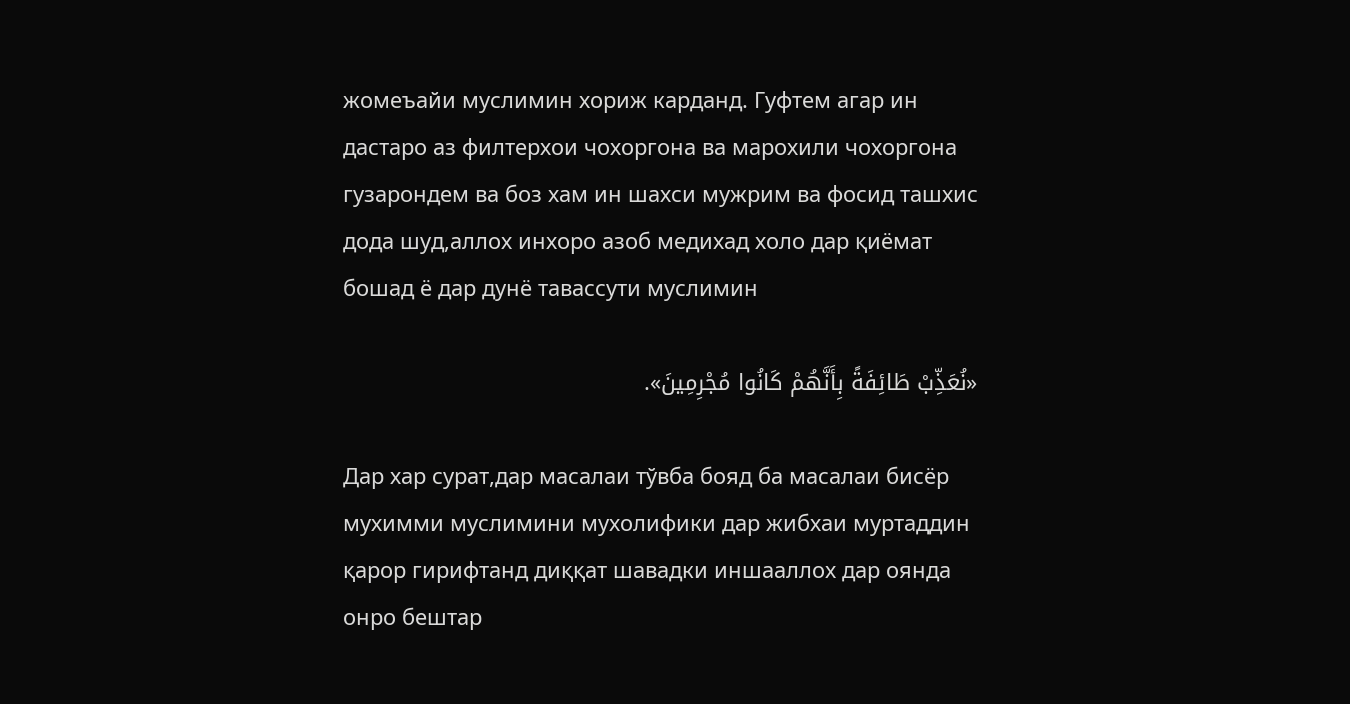жомеъайи муслимин хориж карданд. Гуфтем агар ин дастаро аз филтерхои чохоргона ва марохили чохоргона гузарондем ва боз хам ин шахси мужрим ва фосид ташхис дода шуд,аллох инхоро азоб медихад холо дар қиёмат бошад ё дар дунё тавассути муслимин

«نُعَذِّبْ طَائِفَةً بِأَنَّهُمْ كَانُوا مُجْرِمِينَ».

Дар хар сурат,дар масалаи тўвба бояд ба масалаи бисёр мухимми муслимини мухолифики дар жибхаи муртаддин қарор гирифтанд диққат шавадки иншааллох дар оянда онро бештар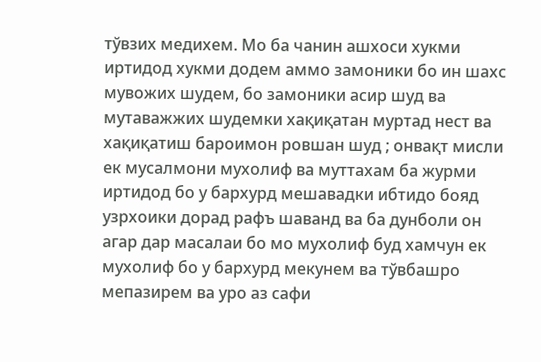тўвзих медихем. Мо ба чанин ашхоси хукми иртидод хукми додем аммо замоники бо ин шахс мувожих шудем, бо замоники асир шуд ва мутаважжих шудемки хақиқатан муртад нест ва хақиқатиш бароимон ровшан шуд ; онвақт мисли ек мусалмони мухолиф ва муттахам ба журми иртидод бо у бархурд мешавадки ибтидо бояд узрхоики дорад рафъ шаванд ва ба дунболи он агар дар масалаи бо мо мухолиф буд хамчун ек мухолиф бо у бархурд мекунем ва тўвбашро мепазирем ва уро аз сафи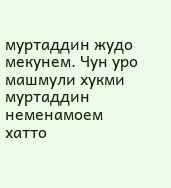муртаддин жудо мекунем. Чун уро машмули хукми муртаддин неменамоем хатто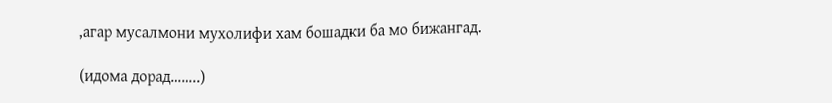,агар мусалмони мухолифи хам бошадки ба мо бижангад.

(идома дорад……..)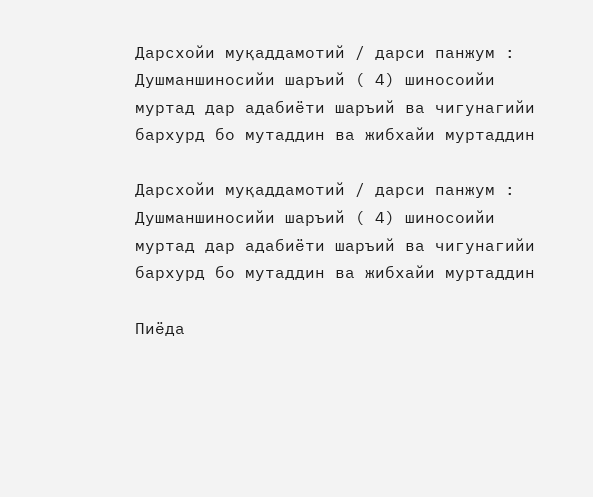Дарсхойи муқаддамотий / дарси панжум : Душманшиносийи шаръий ( 4) шиносоийи муртад дар адабиёти шаръий ва чигунагийи бархурд бо мутаддин ва жибхайи муртаддин

Дарсхойи муқаддамотий / дарси панжум : Душманшиносийи шаръий ( 4) шиносоийи муртад дар адабиёти шаръий ва чигунагийи бархурд бо мутаддин ва жибхайи муртаддин

Пиёда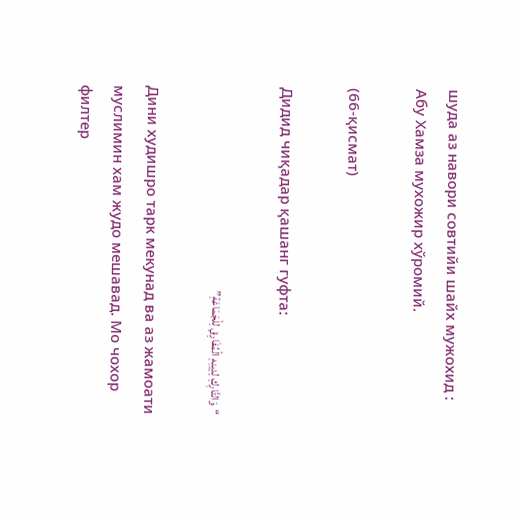шуда аз навори совтийи шайх мужохид :  Абу Хамза мухожир хўромий.

(66-қисмат)

Дидид чиқадар қашанг гуфта:

“وَالتَّارِكِ لِدِينِهِ الْمُفَارِقِ لِلْجَمَاعَةِ”

Дини худишро тарк мекунад ва аз жамоати муслимин хам жудо мешавад. Мо чохор филтер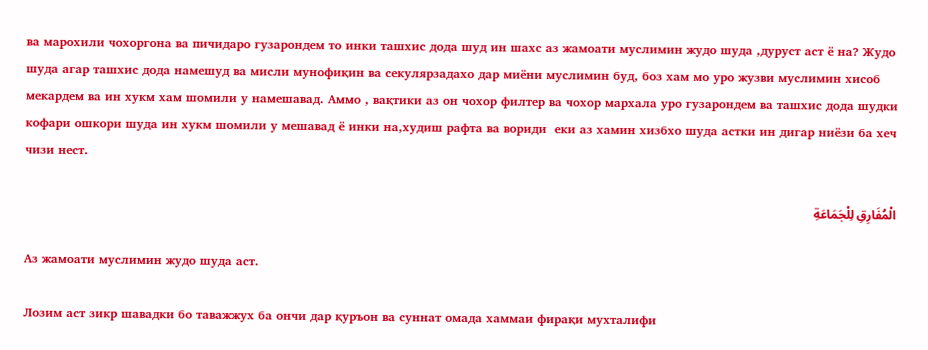ва марохили чохоргона ва пичидаро гузарондем то инки ташхис дода шуд ин шахс аз жамоати муслимин жудо шуда ,дуруст аст ё на? Жудо шуда агар ташхис дода намешуд ва мисли мунофиқин ва секулярзадахо дар миёни муслимин буд, боз хам мо уро жузви муслимин хисоб мекардем ва ин хукм хам шомили у намешавад. Аммо , вақтики аз он чохор филтер ва чохор мархала уро гузарондем ва ташхис дода шудки кофари ошкори шуда ин хукм шомили у мешавад ё инки на,худиш рафта ва вориди  еки аз хамин хизбхо шуда астки ин дигар ниёзи ба хеч чизи нест.

الْمُفَارِقِ لِلْجَمَاعَةِ

Аз жамоати муслимин жудо шуда аст.

Лозим аст зикр шавадки бо таважжух ба ончи дар қуръон ва суннат омада хаммаи фирақи мухталифи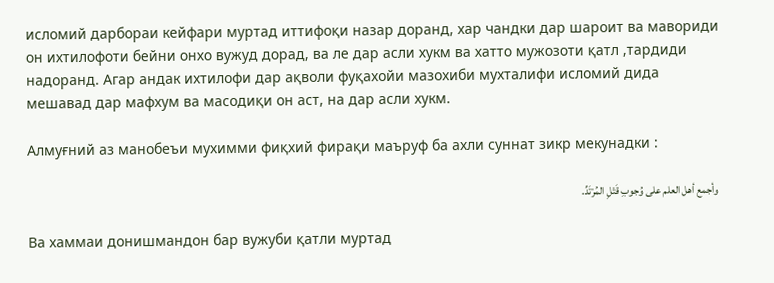исломий дарбораи кейфари муртад иттифоқи назар доранд, хар чандки дар шароит ва мавориди он ихтилофоти бейни онхо вужуд дорад, ва ле дар асли хукм ва хатто мужозоти қатл ,тардиди надоранд. Агар андак ихтилофи дар ақволи фуқахойи мазохиби мухталифи исломий дида мешавад дар мафхум ва масодиқи он аст, на дар асли хукм.

Алмуғний аз манобеъи мухимми фиқхий фирақи маъруф ба ахли суннат зикр мекунадки :

 وأجمع أهل العلم على وُجوبِ قَتْلِ المُرْتَدِّ.

Ва хаммаи донишмандон бар вужуби қатли муртад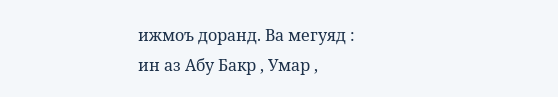ижмоъ доранд. Ва мегуяд : ин аз Абу Бакр , Умар ,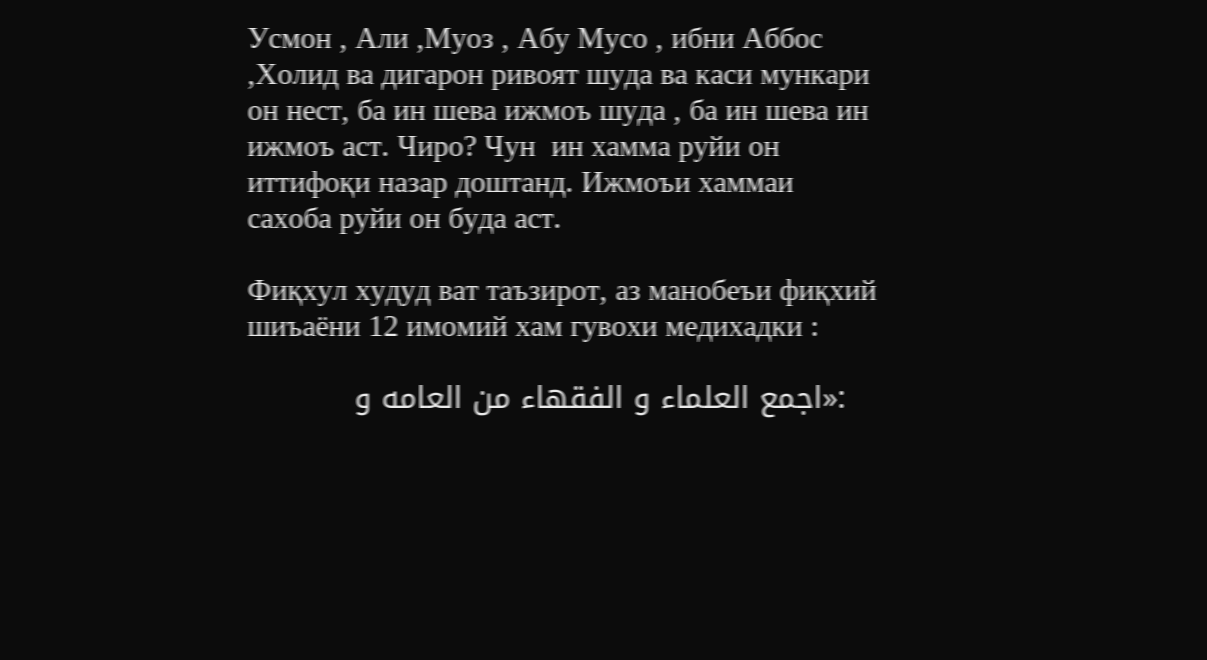Усмон , Али ,Муоз , Абу Мусо , ибни Аббос ,Холид ва дигарон ривоят шуда ва каси мункари он нест, ба ин шева ижмоъ шуда , ба ин шева ин ижмоъ аст. Чиро? Чун  ин хамма руйи он иттифоқи назар доштанд. Ижмоъи хаммаи сахоба руйи он буда аст.

Фиқхул худуд ват таъзирот, аз манобеъи фиқхий шиъаёни 12 имомий хам гувохи медихадки :

   :«اجمع العلماء و الفقهاء من العامه و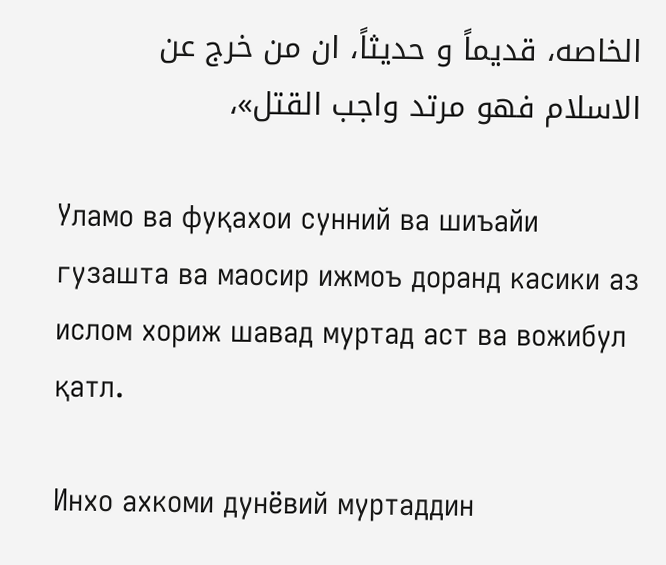الخاصه، قديماً و حديثاً، ان من خرج عن الاسلام فهو مرتد واجب القتل»،

Уламо ва фуқахои сунний ва шиъайи гузашта ва маосир ижмоъ доранд касики аз ислом хориж шавад муртад аст ва вожибул қатл.

Инхо ахкоми дунёвий муртаддин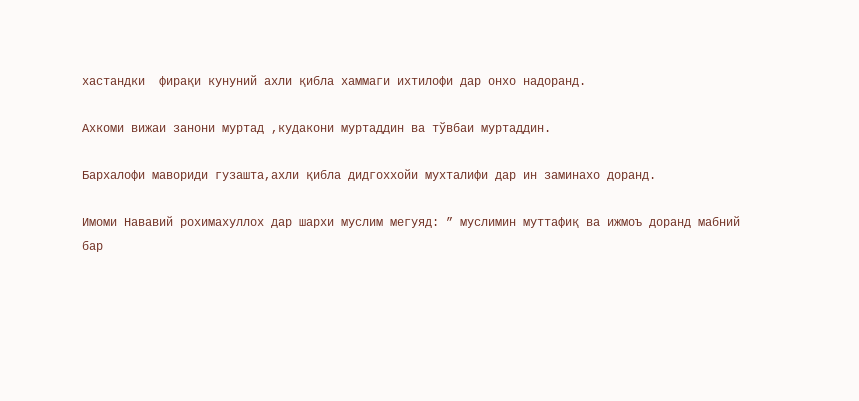хастандки  фирақи кунуний ахли қибла хаммаги ихтилофи дар онхо надоранд.

Ахкоми вижаи занони муртад ,кудакони муртаддин ва тўвбаи муртаддин.

Бархалофи мавориди гузашта,ахли қибла дидгоххойи мухталифи дар ин заминахо доранд.

Имоми Нававий рохимахуллох дар шархи муслим мегуяд: ” муслимин муттафиқ ва ижмоъ доранд мабний бар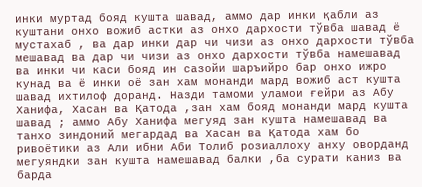инки муртад бояд кушта шавад, аммо дар инки қабли аз куштани онхо вожиб астки аз онхо дархости тўвба шавад ё мустахаб , ва дар инки дар чи чизи аз онхо дархости тўвба мешавад ва дар чи чизи аз онхо дархости тўвба намешавад ва инки чи каси бояд ин сазойи шаръийро бар онхо ижро кунад ва ё инки оё зан хам монанди мард вожиб аст кушта шавад ихтилоф доранд. Назди тамоми уламои ғейри аз Абу Ханифа, Хасан ва Қатода ,зан хам бояд монанди мард кушта шавад ; аммо Абу Ханифа мегуяд зан кушта намешавад ва танхо зиндоний мегардад ва Хасан ва Қатода хам бо ривоётики аз Али ибни Аби Толиб розиаллоху анху оворданд мегуяндки зан кушта намешавад балки ,ба сурати каниз ва барда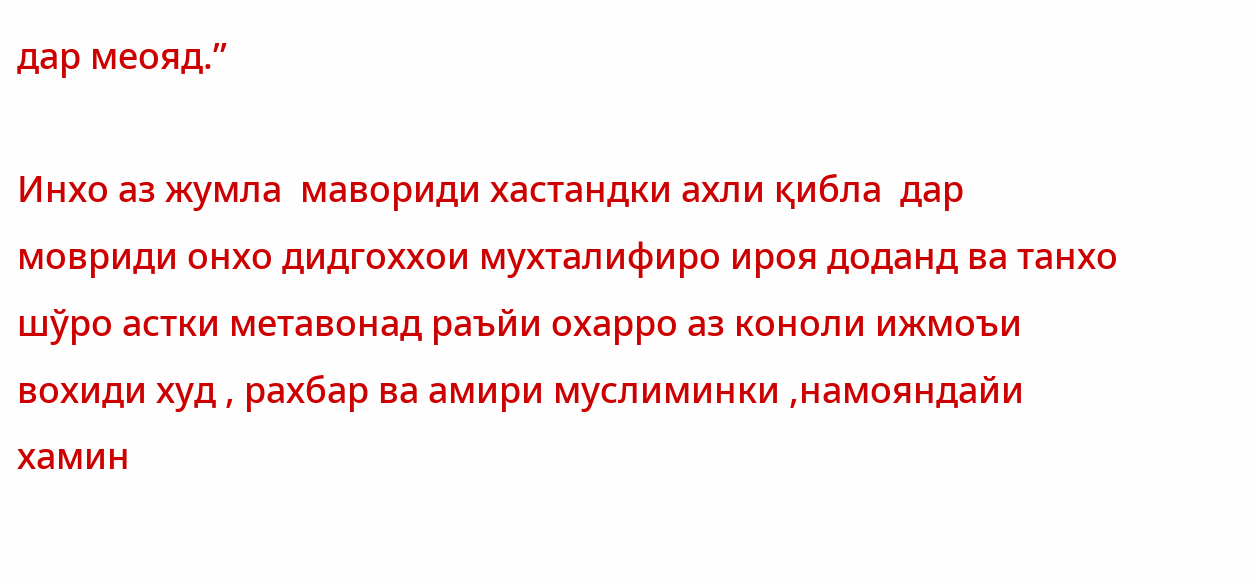дар меояд.”

Инхо аз жумла  мавориди хастандки ахли қибла  дар мовриди онхо дидгоххои мухталифиро ироя доданд ва танхо шўро астки метавонад раъйи охарро аз коноли ижмоъи вохиди худ , рахбар ва амири муслиминки ,намояндайи хамин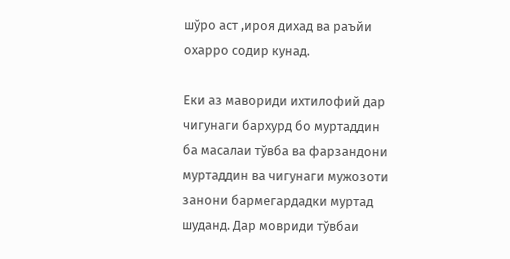шўро аст ,ироя дихад ва раъйи охарро содир кунад.

Еки аз мавориди ихтилофий дар чигунаги бархурд бо муртаддин ба масалаи тўвба ва фарзандони муртаддин ва чигунаги мужозоти занони бармегардадки муртад шуданд. Дар мовриди тўвбаи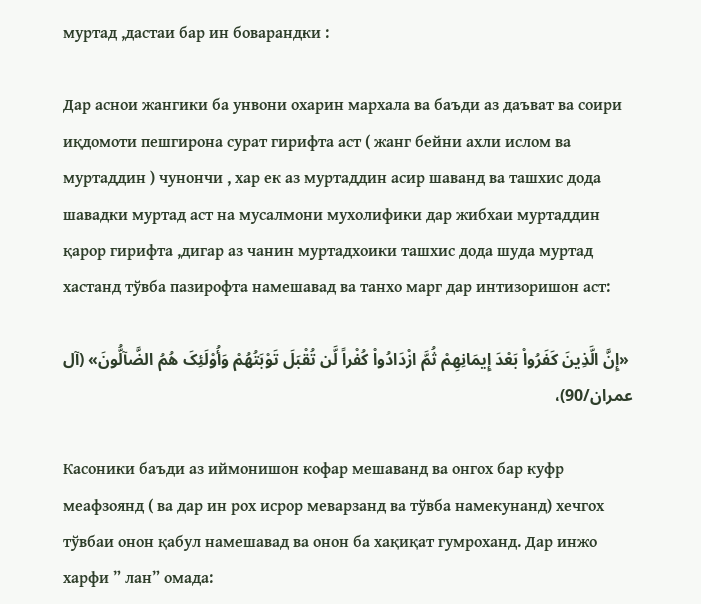муртад ,дастаи бар ин боварандки :

Дар аснои жангики ба унвони охарин мархала ва баъди аз даъват ва соири иқдомоти пешгирона сурат гирифта аст ( жанг бейни ахли ислом ва муртаддин ) чунончи , хар ек аз муртаддин асир шаванд ва ташхис дода шавадки муртад аст на мусалмони мухолифики дар жибхаи муртаддин қарор гирифта ,дигар аз чанин муртадхоики ташхис дода шуда муртад хастанд тўвба пазирофта намешавад ва танхо марг дар интизоришон аст:

 «إِنَّ الَّذِینَ کَفَرُواْ بَعْدَ إِیمَانِهِمْ ثُمَّ ازْدَادُواْ کُفْراً لَّن تُقْبَلَ تَوْبَتُهُمْ وَأُوْلَئِکَ هُمُ الضَّآلُّونَ» (آل عمران/90)،

Касоники баъди аз иймонишон кофар мешаванд ва онгох бар куфр меафзоянд ( ва дар ин рох исрор меварзанд ва тўвба намекунанд) хечгох тўвбаи онон қабул намешавад ва онон ба хақиқат гумроханд. Дар инжо харфи ” лан” омада: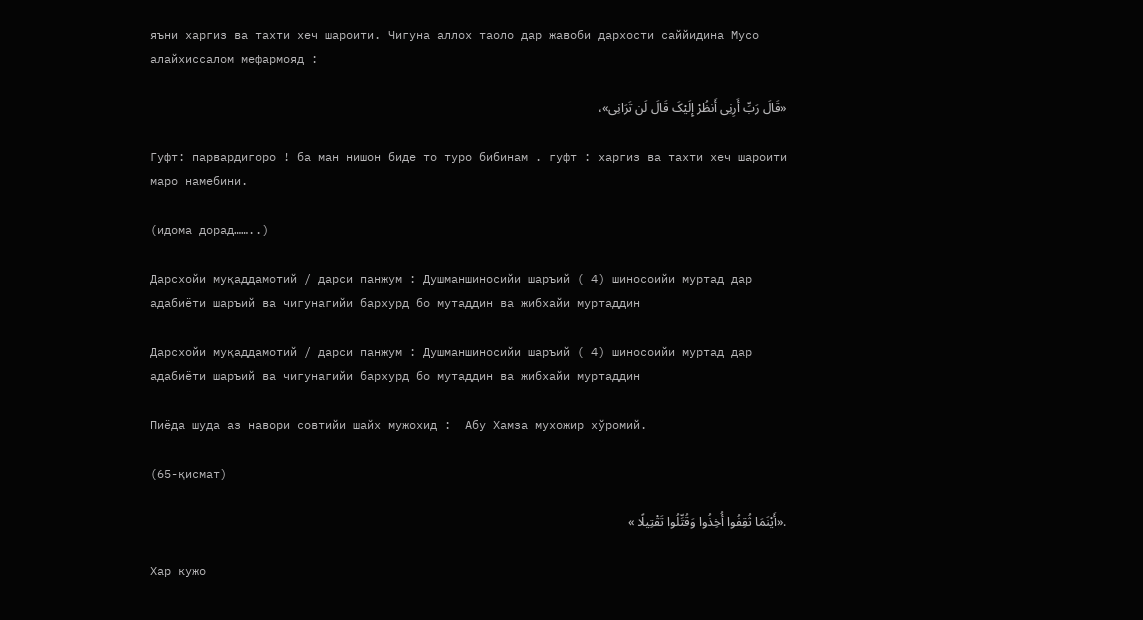яъни харгиз ва тахти хеч шароити. Чигуна аллох таоло дар жавоби дархости саййидина Мусо алайхиссалом мефармояд :

«قَالَ رَبِّ أَرِنِی أَنظُرْ إِلَیْکَ قَالَ لَن تَرَانِی»،

Гуфт: парвардигоро ! ба ман нишон биде то туро бибинам . гуфт : харгиз ва тахти хеч шароити маро намебини.

(идома дорад……..)

Дарсхойи муқаддамотий / дарси панжум : Душманшиносийи шаръий ( 4) шиносоийи муртад дар адабиёти шаръий ва чигунагийи бархурд бо мутаддин ва жибхайи муртаддин

Дарсхойи муқаддамотий / дарси панжум : Душманшиносийи шаръий ( 4) шиносоийи муртад дар адабиёти шаръий ва чигунагийи бархурд бо мутаддин ва жибхайи муртаддин

Пиёда шуда аз навори совтийи шайх мужохид :  Абу Хамза мухожир хўромий.

(65-қисмат)

.«أَيْنَمَا ثُقِفُوا أُخِذُوا وَقُتِّلُوا تَقْتِيلًا »

Хар кужо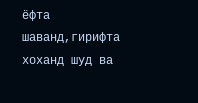ёфта шаванд,гирифта хоханд шуд ва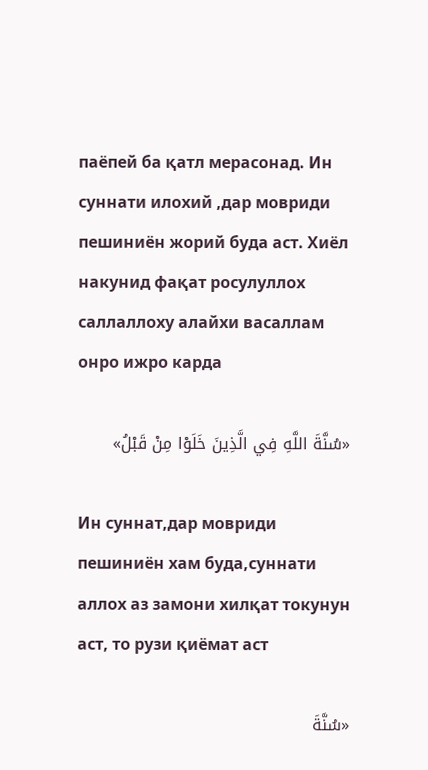паёпей ба қатл мерасонад. Ин суннати илохий ,дар мовриди пешиниён жорий буда аст. Хиёл накунид фақат росулуллох саллаллоху алайхи васаллам онро ижро карда

«سُنَّةَ اللَّهِ فِي الَّذِينَ خَلَوْا مِنْ قَبْلُ»

Ин суннат,дар мовриди пешиниён хам буда,суннати аллох аз замони хилқат токунун аст, то рузи қиёмат аст

«سُنَّةَ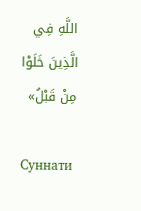اللَّهِ فِي الَّذِينَ خَلَوْا مِنْ قَبْلُ»

Суннати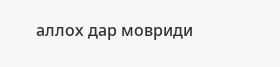аллох дар мовриди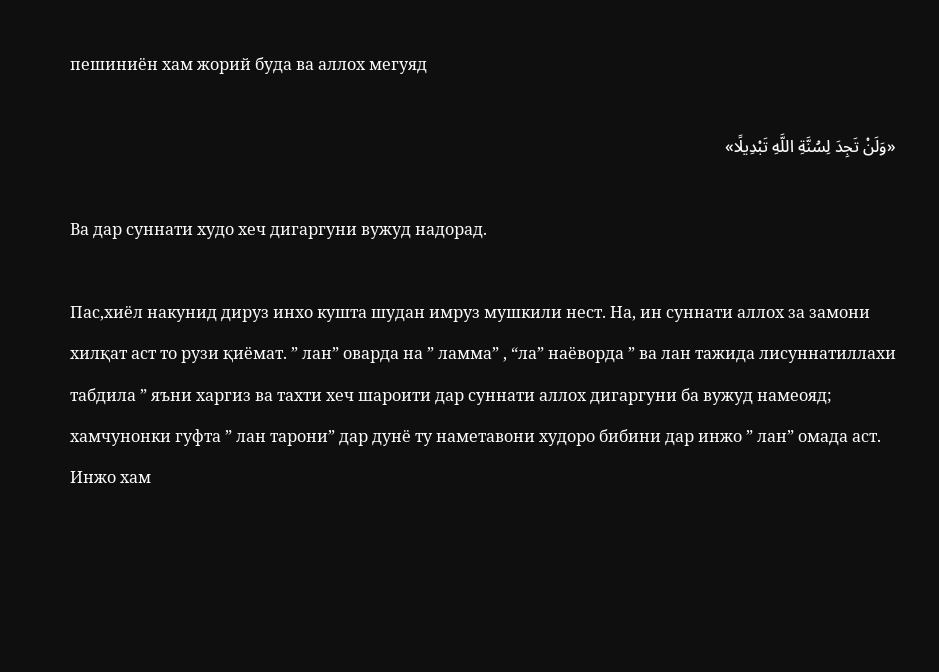пешиниён хам жорий буда ва аллох мегуяд

«وَلَنْ تَجِدَ لِسُنَّةِ اللَّهِ تَبْدِيلًا»

Ва дар суннати худо хеч дигаргуни вужуд надорад.

Пас,хиёл накунид дируз инхо кушта шудан имруз мушкили нест. На, ин суннати аллох за замони хилқат аст то рузи қиёмат. ” лан” оварда на ” ламма” , “ла” наёворда ” ва лан тажида лисуннатиллахи табдила ” яъни харгиз ва тахти хеч шароити дар суннати аллох дигаргуни ба вужуд намеояд; хамчунонки гуфта ” лан тарони” дар дунё ту наметавони худоро бибини дар инжо ” лан” омада аст. Инжо хам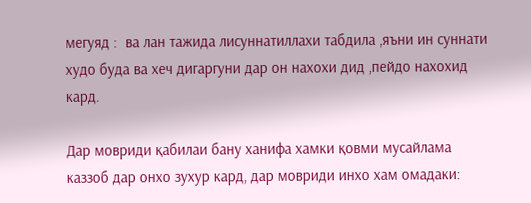мегуяд :  ва лан тажида лисуннатиллахи табдила ,яъни ин суннати худо буда ва хеч дигаргуни дар он нахохи дид ,пейдо нахохид кард.

Дар мовриди қабилаи бану ханифа хамки қовми мусайлама каззоб дар онхо зухур кард, дар мовриди инхо хам омадаки: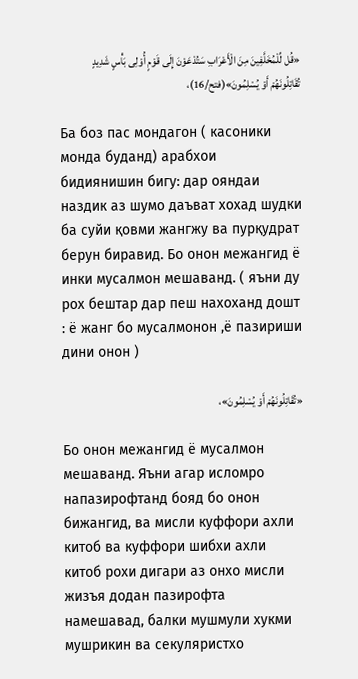«قُل لِّلْمُخَلَّفِینَ مِنَ الْأَعْرَابِ سَتُدْعَوْنَ إِلَى قَوْمٍ أُوْلِی بَأْسٍ شَدِیدٍ تُقَاتِلُونَهُمْ أَوْ یُسْلِمُونَ»(فتح/16)،

Ба боз пас мондагон ( касоники монда буданд) арабхои бидиянишин бигу: дар ояндаи наздик аз шумо даъват хохад шудки ба суйи қовми жангжу ва пурқудрат берун биравид. Бо онон межангид ё инки мусалмон мешаванд. ( яъни ду рох бештар дар пеш нахоханд дошт : ё жанг бо мусалмонон ,ё пазириши дини онон )

«تُقَاتِلُونَهُمْ أَوْ یُسْلِمُونَ»،

Бо онон межангид ё мусалмон мешаванд. Яъни агар исломро напазирофтанд бояд бо онон бижангид, ва мисли куффори ахли китоб ва куффори шибхи ахли китоб рохи дигари аз онхо мисли жизъя додан пазирофта намешавад, балки мушмули хукми мушрикин ва секуляристхо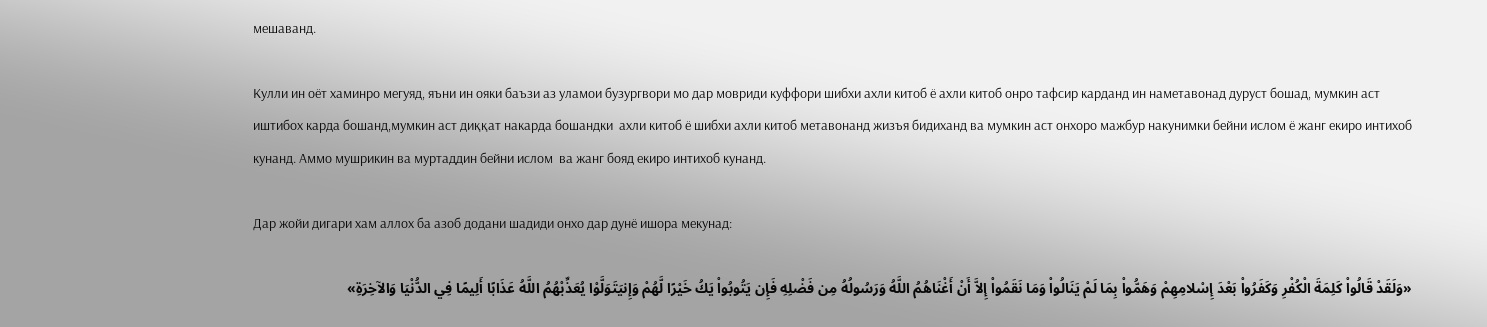мешаванд.

Кулли ин оёт хаминро мегуяд, яъни ин ояки баъзи аз уламои бузургвори мо дар мовриди куффори шибхи ахли китоб ё ахли китоб онро тафсир карданд ин наметавонад дуруст бошад, мумкин аст иштибох карда бошанд,мумкин аст диққат накарда бошандки  ахли китоб ё шибхи ахли китоб метавонанд жизъя бидиханд ва мумкин аст онхоро мажбур накунимки бейни ислом ё жанг екиро интихоб кунанд. Аммо мушрикин ва муртаддин бейни ислом  ва жанг бояд екиро интихоб кунанд.

Дар жойи дигари хам аллох ба азоб додани шадиди онхо дар дунё ишора мекунад:

«وَلَقَدْ قَالُواْ كَلِمَةَ الْكُفْرِ وَكَفَرُواْ بَعْدَ إِسْلامِهِمْ وَهَمُّواْ بِمَا لَمْ يَنَالُواْ وَمَا نَقَمُواْ إِلاَّ أَنْ أَغْنَاهُمُ اللَّهُ وَرَسُولُهُ مِن فَضْلِهِ فَإِن يَتُوبُواْ يَكُ خَيْرًا لَّهُمْ وَإِنيَتَوَلَّوْا يُعَذِّبْهُمُ اللَّهُ عَذَابًا أَلِيمًا فِي الدُّنْيَا وَالآخِرَةِ»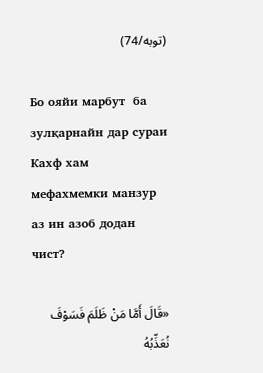(توبه/74)

Бо ояйи марбут  ба зулқарнайн дар сураи Кахф хам мефахмемки манзур аз ин азоб додан чист?

«قَالَ أَمَّا مَنْ ظَلَمَ فَسَوْفَ نُعَذِّبُهُ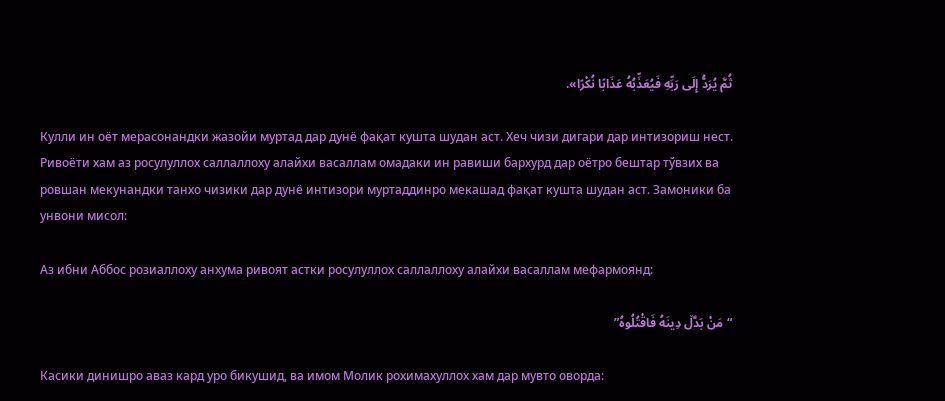ثُمَّ يُرَدُّ إِلَى رَبِّهِ فَيُعَذِّبُهُ عَذَابًا نُكْرًا».

Кулли ин оёт мерасонандки жазойи муртад дар дунё фақат кушта шудан аст. Хеч чизи дигари дар интизориш нест. Ривоёти хам аз росулуллох саллаллоху алайхи васаллам омадаки ин равиши бархурд дар оётро бештар тўвзих ва ровшан мекунандки танхо чизики дар дунё интизори муртаддинро мекашад фақат кушта шудан аст. Замоники ба унвони мисол:

Аз ибни Аббос розиаллоху анхума ривоят астки росулуллох саллаллоху алайхи васаллам мефармоянд:

“مَنْ بَدَّڵ دِینَهُ فَاقْتُلُوهُ”

Касики динишро аваз кард уро бикушид, ва имом Молик рохимахуллох хам дар мувто оворда: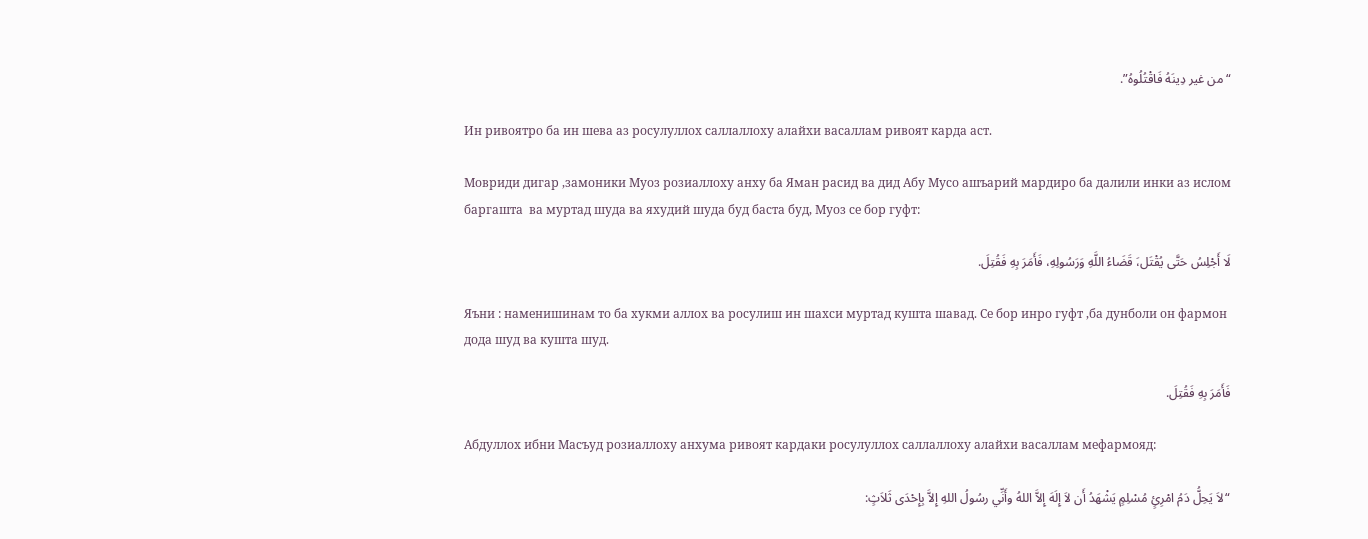“من غير دِینَهُ فَاقْتُلُوهُ”.

Ин ривоятро ба ин шева аз росулуллох саллаллоху алайхи васаллам ривоят карда аст.

Мовриди дигар ,замоники Муоз розиаллоху анху ба Яман расид ва дид Абу Мусо ашъарий мардиро ба далили инки аз ислом баргашта  ва муртад шуда ва яхудий шуда буд баста буд, Муоз се бор гуфт:

لَا أَجْلِسُ حَتَّى يُقْتَل،َ قَضَاءُ اللَّهِ وَرَسُولِهِ، فَأَمَرَ بِهِ فَقُتِلَ.

Яъни : наменишинам то ба хукми аллох ва росулиш ин шахси муртад кушта шавад. Се бор инро гуфт ,ба дунболи он фармон дода шуд ва кушта шуд.

فَأَمَرَ بِهِ فَقُتِلَ.

Абдуллох ибни Масъуд розиаллоху анхума ривоят кардаки росулуллох саллаллоху алайхи васаллам мефармояд:

“لاَ يَحِلُّ دَمُ امْرِئٍ مُسْلِمٍ يَشْهَدُ أَن لاَ إِلَهَ إِلاَّ اللهُ وأَنِّي رسُولُ اللهِ إِلاَّ بِإِحْدَى ثَلاَثٍ: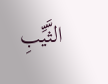الثَّيِّبِ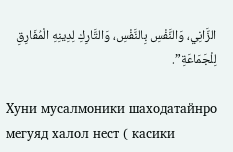الزَّانِي، وَالنَّفْسِ بِالنَّفْسِ، وَالتَّارِكِ لِدِينِهِ الْمُفَارِقِ لِلْجَمَاعَةِ”.

Хуни мусалмоники шаходатайнро мегуяд халол нест ( касики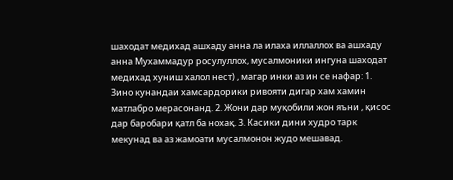шаходат медихад ашхаду анна ла илаха иллаллох ва ашхаду анна Мухаммадур росулуллох, мусалмоники ингуна шаходат медихад хуниш халол нест) , магар инки аз ин се нафар: 1. Зино кунандаи хамсардорики ривояти дигар хам хамин матлабро мерасонанд. 2. Жони дар муқобили жон яъни , қисос дар баробари қатл ба нохақ. 3. Касики дини худро тарк мекунад ва аз жамоати мусалмонон жудо мешавад.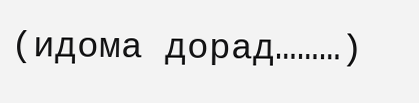(идома дорад………)